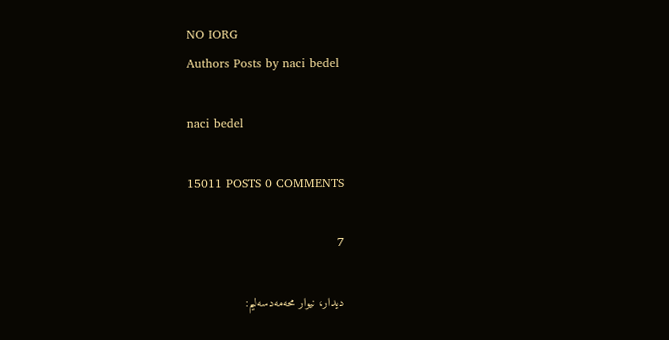NO IORG
Authors Posts by naci bedel

naci bedel

15011 POSTS 0 COMMENTS

7

دیدار، نیوار محه‌مه‌دسه‌لیم: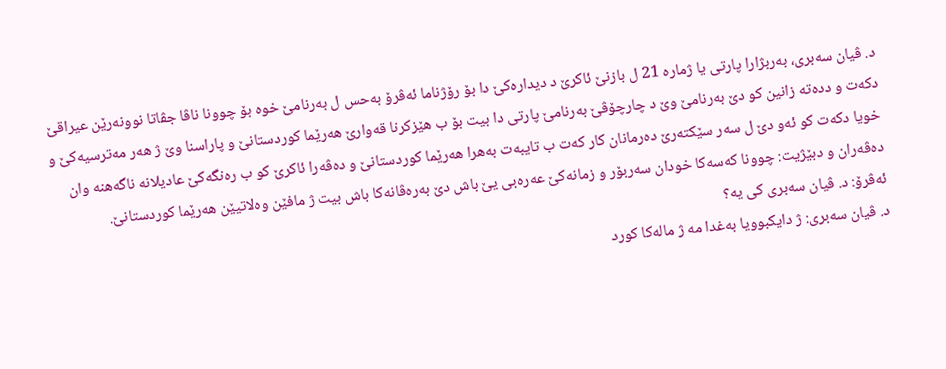د. ڤیان سه‌بری، به‌ربژارا پارتی یا ژماره‌ 21 ل بازنێ‌ ئاكرێ‌ د دیداره‌كێ‌ دا بۆ رۆژناما ئه‌ڤرۆ به‌حس ل به‌رنامێ‌ خوه‌ بۆ چوونا ناڤا جڤاتا نوونه‌رێن عیراقێ‌ دكه‌ت و دده‌ته‌ زانین كو دێ‌ به‌رنامێ‌ وێ‌ د چارچۆڤێ‌ به‌رنامێ‌ پارتی دا بیت بۆ ب هێزكرنا قه‌وارێ‌ هه‌رێما كوردستانێ‌ و پاراسنا وێ‌ ژ هه‌ر مه‌ترسیه‌كێ‌ و خویا دكه‌ت كو ئه‌و دێ‌ ل سه‌ر سێكته‌رێ‌ ده‌رمانان كار كه‌ت ب تایبه‌ت به‌هرا هه‌رێما كوردستانێ‌ و ده‌ڤه‌را ئاكرێ‌ كو ب ره‌نگه‌كێ‌ عادیلانه‌ ناگه‌هنه‌ وان ده‌ڤه‌ران و دبێژیت: چوونا كه‌سه‌كا خودان سه‌ربۆر و زمانه‌كێ‌ عه‌ره‌بی یێ‌ باش دێ‌ به‌ره‌ڤانه‌كا باش بیت ژ مافێن وه‌لاتیێن هه‌رێما كوردستانێ‌.
ئه‌ڤرۆ: د. ڤیان سه‌بری كی یه‌؟
د. ڤیان سه‌بری: ژ دایكبوویا به‌غدا مه‌ ژ ماله‌كا كورد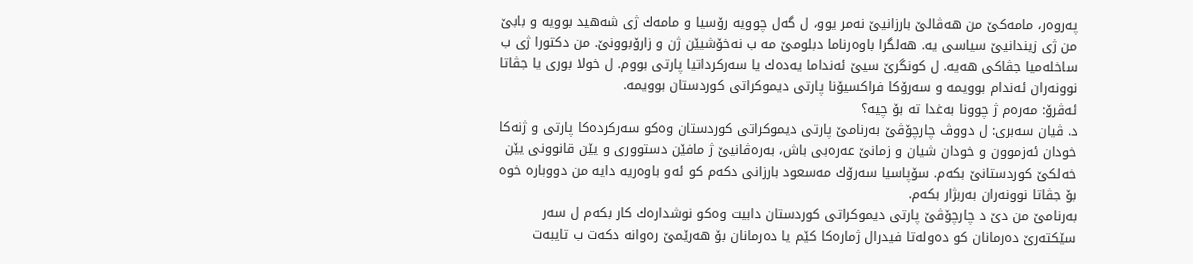په‌روه‌ر، مامه‌كێ‌ من هه‌ڤالێ بارزانیێ‌ نه‌مر یوو، ل گه‌ل چوویه‌ رۆسیا و مامه‌ك ژی شه‌هید بوویه‌ و بابێ‌ من ژی زیندانیێ‌ سیاسی یه‌. هه‌لگرا باوه‌رناما دبلومێ‌ مه‌ ب نه‌خۆشیێن ژن و زارۆبوونێ‌. من دكتورا ژی ب ساخله‌میا جڤاكی هه‌یه‌. ل كونگرێ‌ سیێ‌ ئه‌نداما یه‌ده‌ك یا سه‌ركرداتیا پارتی بووم. ل خولا بوری یا جڤاتا نوونه‌ران ئه‌ندام بوویمه‌ و سه‌رۆكا فراكسیۆنا پارتی دیموكراتی كوردستان بوویمه‌.
ئه‌ڤرۆ: مه‌ره‌م ژ چوونا به‌غدا ته‌ بۆ چیه‌؟
د. ڤیان سه‌بری: ل دووڤ چارچۆڤێ‌ به‌رنامێ‌ پارتی دیموكراتی كوردستان وه‌كو سه‌ركرده‌كا پارتی و ژنه‌كا خودان ئه‌زموون و خودان شیان و زمانێ‌ عه‌ره‌بی باش، به‌ره‌ڤانیێ‌ ژ مافێن دستووری و یێن قانوونی یێن خه‌لكێ‌ كوردستانێ‌ بكه‌م. سۆپاسیا سه‌رۆك مه‌سعود بارزانی دكه‌م كو ئه‌و باوه‌ریه‌ دایه‌ من دووباره‌ خوه‌ بۆ جڤاتا نوونه‌ران به‌ربژار بكه‌م.
به‌رنامێ‌ من دێ‌ د چارچۆڤێ‌ پارتی دیموكراتی كوردستان دابیت وه‌كو نوشداره‌ك كار بكه‌م ل سه‌ر سێكته‌رێ‌ ده‌رمانان كو ده‌وله‌تا فیدرال ژماره‌كا كێم یا ده‌رمانان بۆ هه‌رێمێ‌ ره‌وانه‌ دكه‌ت ب تایبه‌ت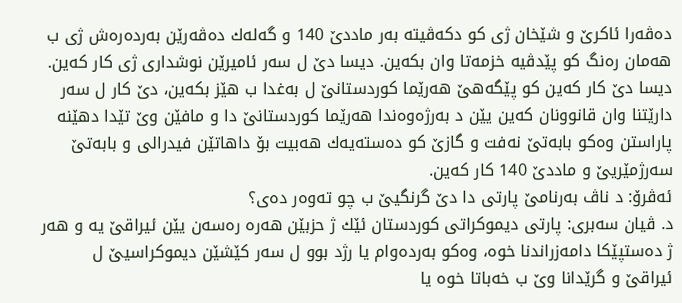ده‌ڤه‌را ئاكرێ‌ و شێخان ژی كو دكه‌ڤیته‌ به‌ر ماددێ‌ 140 و گه‌له‌ك ده‌ڤه‌رێن به‌رده‌ره‌ش ژی ب هه‌مان ره‌نگ كو پێدڤیه‌ خزمه‌تا وان بكه‌ین. دیسا دێ‌ ل سه‌ر ئامیرێن نوشداری ژی كار كه‌ین.
دیسا دێ‌ كار كه‌ین كو پێگه‌هێ‌ هه‌رێما كوردستانێ‌ ل به‌غدا ب هێز بكه‌ین، دێ‌ كار ل سه‌ر دارێتنا وان قانوونان كه‌ین یێن د به‌رژه‌وه‌ندا هه‌رێما كوردستانێ‌ دا و مافێن وێ‌ تێدا دهێنه‌ پاراستن وه‌كو بابه‌تێ‌ نه‌فت و گازێ‌ كو ده‌سته‌یه‌ك هه‌بیت بۆ داهاتێن فیدرالی و بابه‌تێ‌ سه‌رژمێریێ‌ و ماددێ‌ 140 كار كه‌ین.
ئه‌ڤرۆ: د ناڤ به‌رنامێ‌ پارتی دا دێ‌ گرنگیێ‌ ب چو ته‌وه‌ر ده‌ی؟
د. ڤیان سه‌بری: پارتی دیموكراتی كوردستان ئێك ژ حزبێن هه‌ره‌ ره‌سه‌ن یێن ئیراقێ یه‌ و هه‌ر ژ ده‌ستپێكا دامه‌زراندنا خوه‌، وه‌كو به‌رده‌وام یا رژد بوو ل سه‌ر كێشێن دیموكراسیێ ل ئیراقێ و گرێدانا وێ ب خه‌باتا خوه‌ یا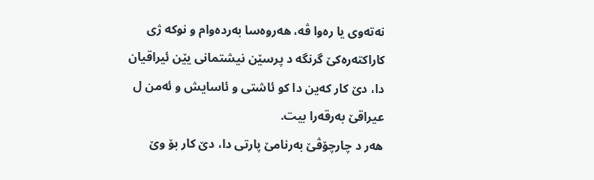نه‌ته‌وی یا ره‌وا ڤه‌، هه‌روه‌سا به‌رده‌وام و نوكه‌ ژی كاراكته‌ره‌كێ گرنگه‌ د پرسێن نیشتمانی یێن ئیراقیان دا، دێ‌ كار كه‌ین دا كو ئاشتی و ئاسایش و ئه‌من ل عیراقێ‌ به‌رقه‌را بیت.
هه‌ر د چارچۆڤێ‌ به‌رنامێ‌ پارتی دا، دێ‌ كار بۆ وێ‌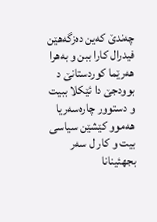چه‌ندێ‌ كه‌ین ده‌زگه‌هێن فیدرال كارا ببن و به‌هرا هه‌رێما كوردستانێ‌ د بوودجێ‌ دا ئێكلا ببیت و دستوور چاره‌سه‌ریا هه‌موو كێشێن سیاسی بیت و كار ل سه‌ر بجهئینانا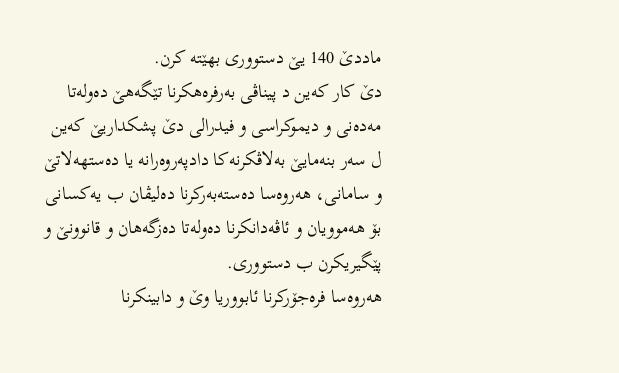ماددێ‌ 140 یێ‌ دستووری بهێته‌ كرن.
دێ‌ كار كه‌ین د پیناڤی به‌رفره‌هكرنا تێگه‌هێ ده‌وله‌تا مه‌ده‌نی و دیموكراسی و فیدرالی دێ پشكداریێ كه‌ین ل سه‌ر بنه‌مایێ به‌لاڤكرنه‌كا دادپه‌روه‌رانه‌ یا ده‌ستهه‌لاتێ و سامانی، هه‌روه‌سا ده‌سته‌به‌ركرنا ده‌لیڤان ب یه‌كسانی بۆ هه‌موویان و ئاڤه‌دانكرنا ده‌وله‌تا ده‌زگه‌هان و قانوونێ و پێگیریكرن ب دستووری.
هه‌روه‌سا فره‌جۆركرنا ئابووریا وێ و دابینكرنا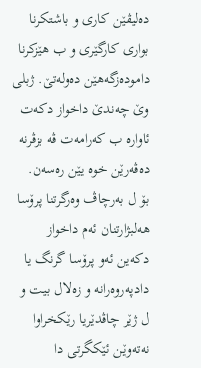ده‌لیڤێن كاری و باشتكرنا بواری كارگێری و ب هێزكرنا داموده‌زگه‌هێن ده‌وله‌تێ. ژبلی وێ چه‌ندێ داخواز دكه‌ت ئاواره‌ ب كه‌رامه‌ت ڤه‌ بزڤرنه‌ ده‌ڤه‌رێن خوه‌ یێن ره‌سه‌ن.
بۆ ل به‌رچاڤ وه‌رگرتنا پرۆسا هه‌لبژارتنان ئه‌م داخواز دكه‌ین ئه‌و پرۆسا گرنگ یا دادپه‌روه‌رانه‌ و زه‌لال بیت و ل ژێر چاڤدێریا رێكخراوا نه‌ته‌وێن ئێكگرتی دا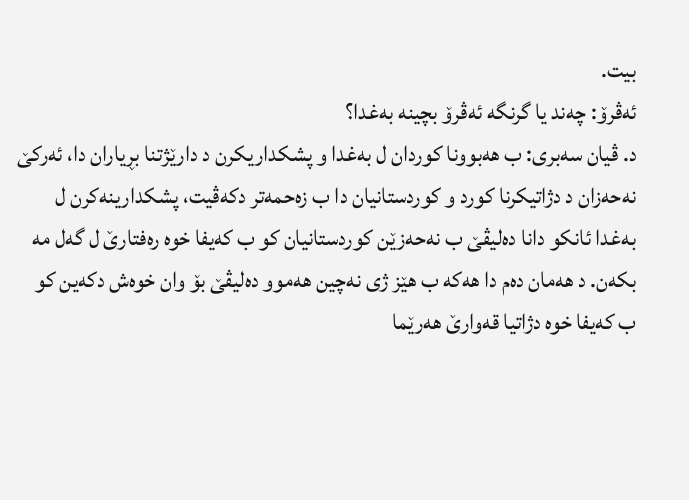بیت.
ئه‌ڤرۆ: چه‌ند یا گرنگه‌ ئه‌ڤرۆ بچینه‌ به‌غدا؟
د. ڤیان سه‌بری: ب هه‌بوونا كوردان ل به‌غدا و پشكداریكرن د دارێژتنا بڕیاران دا، ئه‌ركێ‌ نه‌حه‌زان د دژاتیكرنا كورد و كوردستانیان دا ب زه‌حمه‌تر دكه‌ڤیت، پشكدارینه‌كرن ل به‌غدا ئانكو دانا ده‌لیڤێ‌ ب نه‌حه‌زێن كوردستانیان كو ب كه‌یفا خوه‌ ره‌فتارێ‌ ل گه‌ل مه‌ بكه‌ن. د هه‌مان ده‌م دا هه‌كه‌ ب هێز ژی نه‌چین هه‌موو ده‌لیڤێ‌ بۆ وان خوه‌ش دكه‌ین كو ب كه‌یفا خوه‌ دژاتیا قه‌وارێ‌ هه‌رێما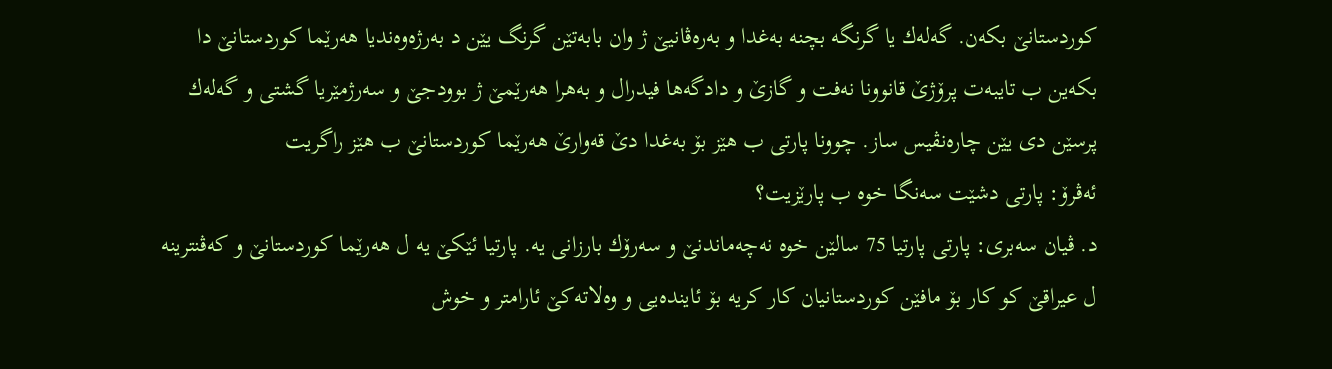كوردستانێ‌ بكه‌ن. گه‌له‌ك یا گرنگه‌ بچنه‌ به‌غدا و به‌ره‌ڤانیێ‌ ژ وان بابه‌تێن گرنگ یێن د به‌رژه‌وه‌ندیا هه‌رێما كوردستانێ‌ دا بكه‌ین ب تایبه‌ت پرۆژێ‌ قانوونا نه‌فت و گازێ‌ و دادگه‌ها فیدرال و به‌هرا هه‌رێمێ‌ ژ بوودجێ‌ و سه‌رژمێریا گشتی و گه‌له‌ك پرسێن دی یێن چاره‌نڤیس ساز. چوونا پارتی ب هێز بۆ به‌غدا دێ‌ قه‌وارێ‌ هه‌رێما كوردستانێ‌ ب هێز راگریت
ئه‌ڤرۆ: پارتی دشێت سه‌نگا خوه‌ ب پارێزیت؟
د. ڤیان سه‌بری: پارتی پارتیا 75 سالێن خوه‌ نه‌چه‌ماندنێ‌ و سه‌رۆك بارزانی یه‌. پارتیا ئێكێ‌ یه‌ ل هه‌رێما كوردستانێ‌ و كه‌ڤنترینه‌ ل عیراقێ‌ كو كار بۆ مافێن كوردستانیان كار كریه‌ بۆ ئاینده‌یی و وه‌لاته‌كێ‌ ئارامتر و خوش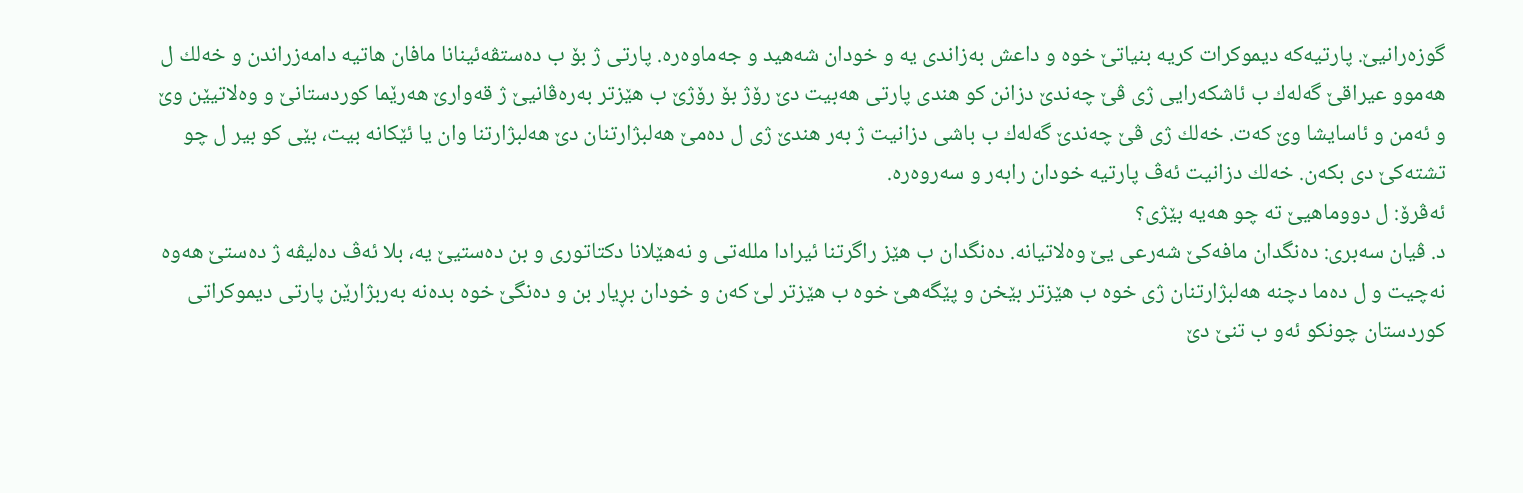گوزه‌رانیێ‌. پارتیه‌كه‌ دیموكرات كریه‌ بنیاتێ‌ خوه‌ و داعش به‌زاندی یه‌ و خودان شه‌هید و جه‌ماوه‌ره‌. پارتی ژ بۆ ب ده‌ستڤه‌ئینانا مافان هاتیه‌ دامه‌زراندن و خه‌لك ل هه‌موو عیراقێ‌ گه‌له‌ك ب ئاشكه‌رایی ژی ڤێ‌ چه‌ندێ‌ دزانن كو هندی پارتی هه‌بیت دێ‌ رۆژ بۆ رۆژێ‌ ب هێزتر به‌ره‌ڤانیێ‌ ژ قه‌وارێ‌ هه‌رێما كوردستانێ‌ و وه‌لاتیێن وێ‌ و ئه‌من و ئاسایشا وێ‌ كه‌ت. خه‌لك ژی ڤێ‌ چه‌ندێ‌ گه‌له‌ك ب باشی دزانیت ژ به‌ر هندێ‌ ژی ل ده‌مێ‌ هه‌لبژارتنان دێ‌ هه‌لبژارتنا وان یا ئێكانه‌ بیت، بێی كو بیر ل چو تشته‌كێ‌ دی بكه‌ن. خه‌لك دزانیت ئه‌ڤ پارتیه‌ خودان رابه‌ر و سه‌روه‌ره‌.
ئه‌ڤرۆ: ل دووماهیێ‌ ته‌ چو هه‌یه‌ بێژی؟
د. ڤیان سه‌بری: ده‌نگدان مافه‌كێ‌ شه‌رعی یێ‌ وه‌لاتیانه‌. ده‌نگدان ب هێز راگرتنا ئیرادا ملله‌تی و نه‌هێلانا دكتاتوری و بن ده‌ستیێ‌ یه‌، بلا ئه‌ڤ ده‌لیڤه‌ ژ ده‌ستێ‌ هه‌وه‌ نه‌چیت و ل ده‌ما دچنه‌ هه‌لبژارتنان ژی خوه‌ ب هێزتر بێخن و پێگه‌هێ‌ خوه‌ ب هێزتر لێ‌ كه‌ن و خودان بڕیار بن و ده‌نگێ‌ خوه‌ بده‌نه‌ به‌ربژارێن پارتی دیموكراتی كوردستان چونكو ئه‌و ب تنێ‌ دێ‌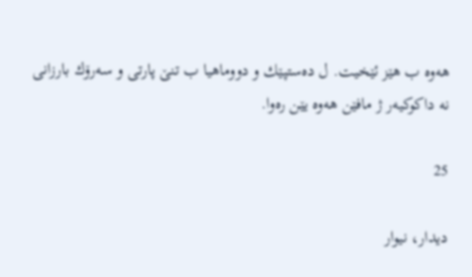هه‌وه‌ ب هێز ئێخیت. ل ده‌ستپێك و دووماهیا ب تنێ‌ پارتی و سه‌رۆك بارزانی نه‌ داكوكیه‌ر ژ مافێن هه‌وه‌ یێن ره‌وا.

25

دیدار، نیوار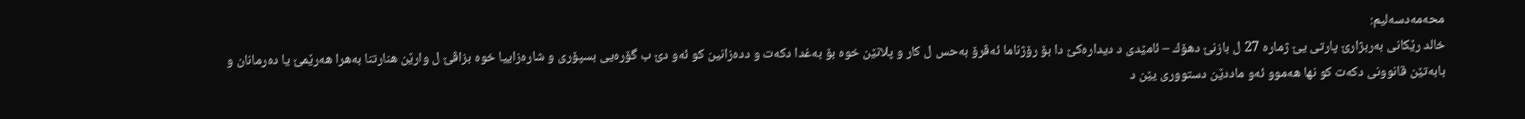محه‌مه‌دسه‌لیم:
خالد رێكانی به‌ربژارێ‌ پارتی یێ‌ ژماره‌ 27 ل بازنێ‌ دهۆك – ئامێدی د دیداره‌كێ‌ دا بۆ رۆژناما ئه‌ڤرۆ به‌حس ل كار و پلانێن خوه‌ بۆ به‌غدا دكه‌ت و دده‌زانین كو ئه‌و دێ‌ ب گۆره‌یی بسپۆری و شاره‌زاییا خوه‌ بزاڤێ‌ ل وارێن هنارتنا به‌هرا هه‌رێمێ‌ یا ده‌رمانان و بابه‌تێن قانوونی دكه‌ت كو نها هه‌موو ئه‌و ماددێن دستووری یێن د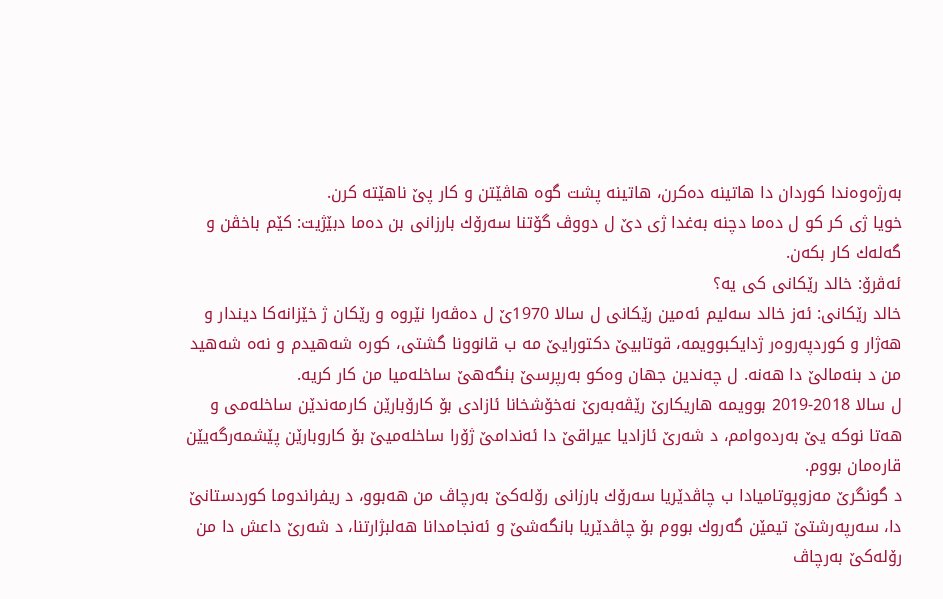به‌رژه‌وه‌ندا كوردان دا هاتینه‌ ده‌كرن، هاتینه‌ پشت گوه هاڤێتن و كار پێ‌ ناهێته‌ كرن.
خویا ژی كر كو ل ده‌ما دچنه‌ به‌غدا ژی دێ‌ ل دووڤ گۆتنا سه‌رۆك بارزانی بن ده‌ما دبێژیت: كێم باخڤن و گه‌له‌ك كار بكه‌ن.
ئه‌ڤرۆ: خالد رێكانی كی یه‌؟
خالد رێكانی: ئه‌ز خالد سه‌لیم ئه‌مین رێكانی ل سالا 1970ێ‌ ل ده‌ڤه‌را نێروه‌ و رێكان ژ خێزانه‌كا دیندار و هه‌ژار و كوردپه‌روه‌ر ژدایكبوویمه‌، قوتابیێ‌ دكتورایێ‌ مه‌ ب قانوونا گشتی، كوره‌ شه‌هیدم و نه‌ه شه‌هید من د بنه‌مالێ دا هه‌نه‌. ل چه‌ندین جهان وه‌كو به‌رپرسێ‌ بنگه‌هێ‌ ساخله‌میا من كار كریه‌.
ل سالا 2018-2019 بوویمه‌ هاریكارێ‌ رێڤه‌به‌رێ‌ نه‌خۆشخانا ئازادی بۆ كارۆبارێن كارمه‌ندێن ساخله‌می و هه‌تا نوكه‌ یێ‌ به‌رده‌وامم، د شه‌رێ‌ ئازادیا عیراقێ‌ دا ئه‌ندامێ‌ ژۆرا ساخله‌میێ‌ بۆ كاروبارێن پێشمه‌رگه‌یێن قاره‌مان بووم.
د گونگرێ‌ مه‌زوپوتامیادا ب چاڤدێریا سه‌رۆك بارزانی رۆله‌كێ‌ به‌رچاڤ من هه‌بوو، د ریفراندوما كوردستانێ‌ دا، سه‌رپه‌رشتێ‌ تیمێن گه‌روك بووم بۆ چاڤدێریا بانگه‌شێ‌ و ئه‌نجامدانا هه‌لبژارتنا، د شه‌رێ‌ داعش دا من رۆله‌كێ‌ به‌رچاڤ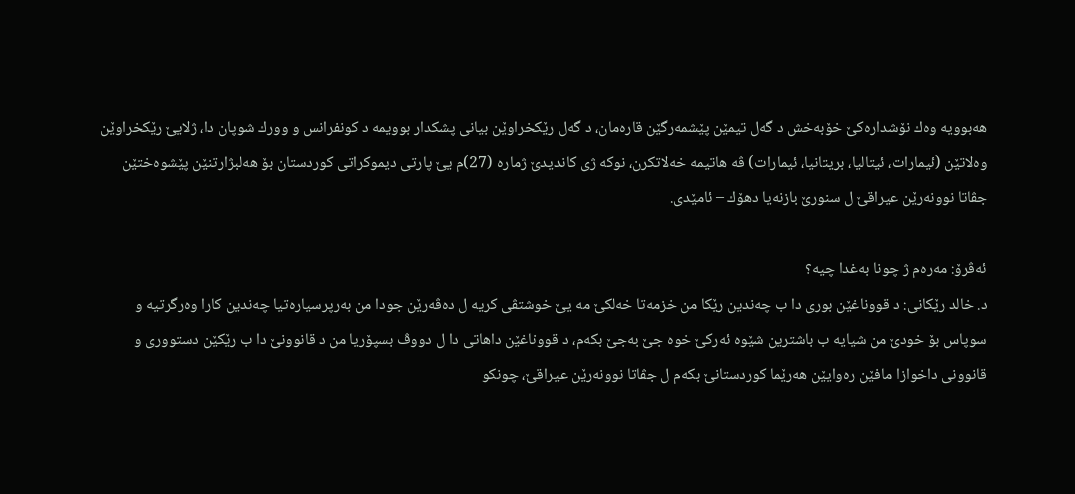هه‌بوویه‌ وه‌ك نۆشداره‌كێ‌ خۆبه‌خش د گه‌ل تیمێن پێشمه‌رگێن قاره‌مان، د گه‌ل رێكخراوێن بیانی پشكدار بوویمه‌ د كونفرانس و وورك شوپان دا، ژلایێ‌ رێكخراوێن وه‌لاتێن (ئیمارات، ئیتالیا، بریتانیا، ئیمارات) ڤه‌ هاتیمه‌ خه‌لاتكرن، نوكه‌ ژی كاندیدێ‌ ژماره‌ (27)م یێ‌ پارتی دیموكراتی كوردستان بۆ هه‌لبژارتنێن پێشوه‌ختێن جڤاتا نوونه‌رێن عیراقێ‌ ل سنورێ‌ بازنه‌یا دهۆك – ئامێدی.

ئه‌ڤرۆ: مه‌ره‌م ژ چونا به‌غدا چیه‌؟
د. خالد رێكانی: د قووناغێن بوری دا ب چه‌ندین رێكا من خزمه‌تا خه‌لكێ‌ مه‌ یێ‌ خوشتڤی كریه‌ ل ده‌ڤه‌رێن جودا من به‌رپرسیاره‌تیا چه‌ندین كارا وه‌رگرتیه‌ و سوپاس بۆ خودێ‌ من شیایه‌ ب باشترین شێوه‌ ئه‌ركێ‌ خوه‌ جێ به‌جێ‌ بكه‌م، د قووناغێن داهاتی دا ل دووڤ بسپۆریا من د قانوونێ‌ دا ب رێكێن دستووری و قانوونی داخوازا مافێن ره‌وایێن هه‌رێما كوردستانێ‌ بكه‌م ل جڤاتا نوونه‌رێن عیراقێ‌، چونكو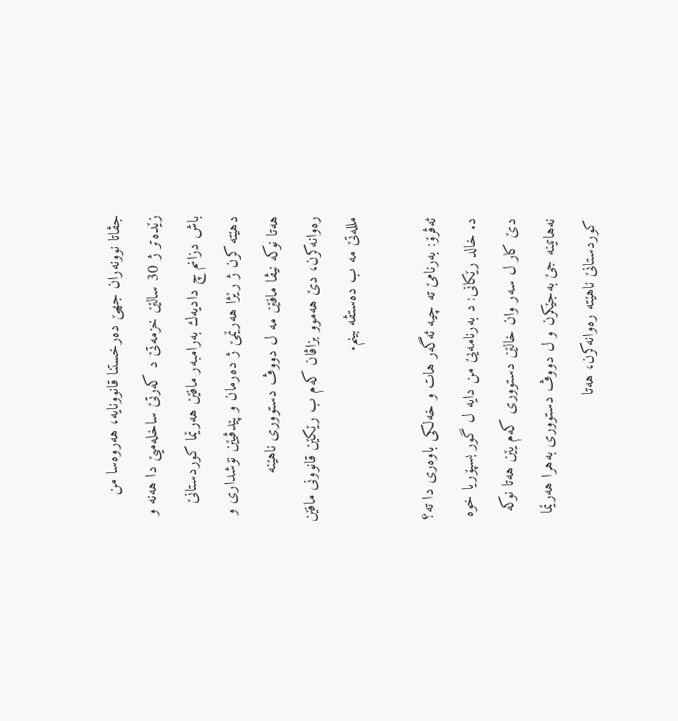جڤاتا نوونه‌ران جهێ‌ ده‌رخستنا قانوونایه‌، هه‌روه‌سا من زێده‌تر ژ 30 سالێن خزمه‌تێ‌ د كه‌رتێ‌ ساخله‌میێ‌ دا هه‌نه‌ و باش دزانم چ دادیه‌ك به‌رامبه‌ر مافێن هه‌رێما كوردستانێ‌ دهێته‌ كرن ژ رێژا هه‌رێمێ‌ ژ ده‌رمان و پێدڤیێن نۆشداری و هه‌تا نوكه‌ نیڤا مافێن مه‌ ل دووڤ دستووری ناهێنه‌ ره‌وانه‌كرن، دێ‌ هه‌موو بزاڤان كه‌م ب رێكێن قانوونی مافێن ملله‌تێ‌ مه‌ ب ده‌ستڤه‌ بینم.

ئه‌ڤرۆ: به‌رنامێ ته‌ چیه‌ ئه‌گه‌ر هات و خه‌لكی باوه‌ری دا ته‌؟
د. خالد رێكانی: د به‌رنامه‌یێ‌ من دایه‌ ل گور بسپۆریا خوه‌ دێ‌ كار ل سه‌ر وان خالێن دستووری كه‌م یێن هه‌تا نوكه‌ نه‌هاتینه‌ جێ به‌جێكرن و ل دووڤ دستووری به‌هرا هه‌رێما كوردستانێ‌ ناهێته‌ ره‌وانه‌كرن، هه‌تا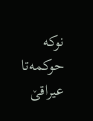نوكه‌ حوكمه‌تا عیراقێ‌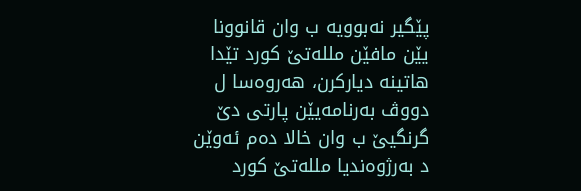پێگیر نه‌بوویه‌ ب وان قانوونا یێن مافێن ملله‌تێ‌ كورد تێدا هاتینه‌ دیاركرن، هه‌روه‌سا ل دووڤ به‌رنامه‌یێن پارتی دێ‌ گرنگیێ‌ ب وان خالا ده‌م ئه‌وێن د به‌رژوه‌ندیا ملله‌تێ‌ كورد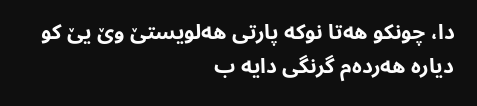دا، چونكو هه‌تا نوكه‌ پارتی هه‌لویستێ‌ وێ‌ یێ‌ كو دیاره‌ هه‌رده‌م گرنگی دایه‌ ب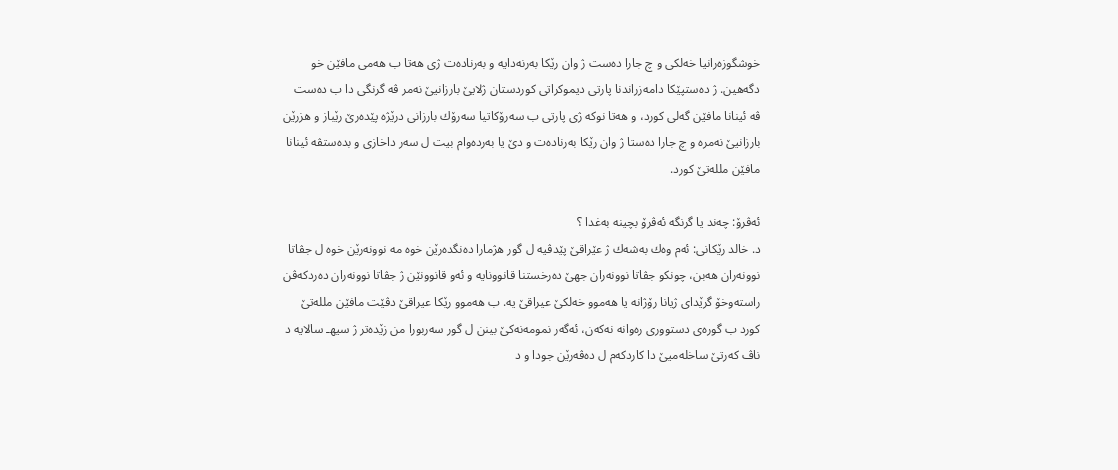خوشگوزه‌رانیا خه‌لكی و چ جارا ده‌ست ژ وان رێكا به‌رنه‌دایه‌ و به‌رناده‌ت ژی هه‌تا ب هه‌می مافێن خو دگه‌هین. ژ ده‌ستپێكا دامه‌زراندنا پارتی دیموكراتی كوردستان ژلایێ‌ بارزانیێ‌ نه‌مر ڤه‌ گرنگی دا ب ده‌ست ڤه‌ ئینانا مافێن گه‌لی كورد، و هه‌تا نوكه‌ ژی پارتی ب سه‌رۆكاتیا سه‌رۆك بارزانی درێژه‌ پێده‌رێ‌ رێباز و هزرێن بارزانیێ‌ نه‌مره‌ و چ جارا ده‌ستا ژ وان رێكا به‌رناده‌ت و دێ‌ یا به‌رده‌وام بیت ل سه‌ر داخازی و بده‌ستڤه‌ ئینانا مافێن ملله‌تێ‌ كورد.

ئه‌ڤرۆ: چه‌ند یا گرنگه‌ ئه‌ڤرۆ بچینه‌ به‌غدا ؟
د. خالد رێكانی: ئه‌م وه‌ك به‌شه‌ك ژ عێراقێ‌ پێدڤیه‌ ل گور هژمارا ده‌نگده‌رێن خوه‌ مه‌ نوونه‌رێن خوه‌ ل جڤاتا نوونه‌ران هه‌بن، چونكو جڤاتا نوونه‌ران جهێ‌ ده‌رخستنا قانوونایه‌ و ئه‌و قانوونێن ژ جڤاتا نوونه‌ران ده‌ردكه‌ڤن راسته‌وخۆ گرێدای ژیانا رۆژانه‌ یا هه‌موو خه‌لكێ‌ عیراقێ‌ یه‌. ب هه‌موو رێكا عیراقێ‌ دڤێت مافێن ملله‌تێ‌ كورد ب گوره‌ی دستووری ره‌وانه‌ نه‌كه‌ن، ئه‌گه‌ر نمومه‌نه‌كێ‌ بینن ل گور سه‌ربورا من زێده‌تر ژ سیهـ سالایه‌ د ناڤ كه‌رتێ‌ ساخله‌میێ‌ دا كاردكه‌م ل ده‌ڤه‌رێن جودا و د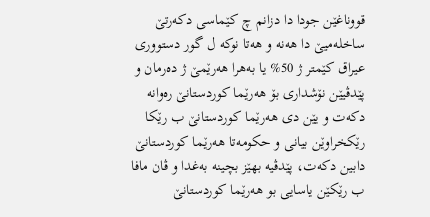قووناغێن جودا دا دزانم چ كێماسی دكه‌رتێ‌ ساخله‌میێ‌ دا هه‌نه‌ و هه‌تا نوكه‌ ل گور دستووری عیراق كێمتر ژ 50% یا به‌هرا هه‌رێمێ‌ ژ ده‌رمان و پێدڤیێن نۆشداری بۆ هه‌رێما كوردستانێ‌ ره‌وانه‌ دكه‌ت و یێن دی هه‌رێما كوردستانێ‌ ب رێكا رێكخراوێن بیانی و حكومه‌تا هه‌رێما كوردستانێ‌ دابین دكه‌ت، پێدڤیه‌ بهێز بچینه‌ به‌غدا و ڤان مافا ب رێكێن یاسایی بو هه‌رێما كوردستانێ‌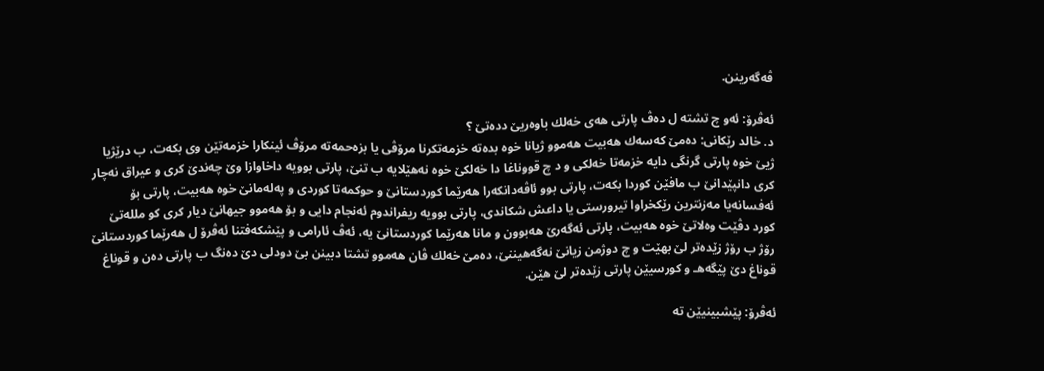ڤه‌گه‌رینن.

ئه‌ڤرۆ: ئه‌و چ تشته‌ ل ده‌ڤ پارتی هه‌ی خه‌لك باوه‌ریێ‌ دده‌تێ‌ ؟
د. خالد رێكانی: ده‌مێ‌ كه‌سه‌ك هه‌بیت هه‌موو ژیانا خوه‌ بده‌ته‌ خزمه‌تكرنا مرۆڤی یا بزه‌حمه‌ته‌ مرۆڤ ئینكارا خزمه‌تێن وی بكه‌ت، ب درێژیا ژیێ‌ خوه‌ پارتی گرنگی دایه‌ خزمه‌تا خه‌لكی و د چ قووناغا دا خه‌لكێ‌ خوه‌ نه‌هێلایه‌ ب تنێ‌، پارتی بوویه‌ داخاوازا وێ‌ چه‌ندێ‌ كری و عیراق نه‌چار كری دانپێدانێ‌ ب مافێن كوردا بكه‌ت، پارتی بوو ئاڤه‌دانكه‌را هه‌رێما كوردستانێ‌ و حوكمه‌تا كوردی و په‌له‌مانێ‌ خوه‌ هه‌بیت، پارتی بۆ ئه‌فسانه‌یا مه‌زنترین رێكخراوا تیرورستی یا داعش شكاندی، پارتی بوویه‌ ریفراندوم ئه‌نجام دایی و بۆ هه‌موو جیهانێ‌ دیار كری كو ملله‌تێ‌ كورد دڤێت وه‌لاتێ‌ خوه‌ هه‌بیت، پارتی ئه‌گه‌رێ‌ هه‌بوون و مانا هه‌رێما كوردستانێ‌ یه‌، ئه‌ڤ ئارامی و پێشكه‌فتنا ئه‌ڤرۆ ل هه‌رێما كوردستانێ‌ رۆژ ب رۆژ زێده‌تر لێ‌ بهێت و چ دوژمن زیانێ‌ نه‌گه‌هیننێ‌، ده‌مێ‌ خه‌لك ڤان هه‌موو تشتا دبینن بێ‌ دودلی دێ‌ ده‌نگ ب پارتی ده‌ن و قوناغ قوناغ دێ‌ پێگه‌هـ و كورسیێن پارتی زێده‌تر لێ‌ هێن.

ئه‌ڤرۆ: پێشبینیێن ته‌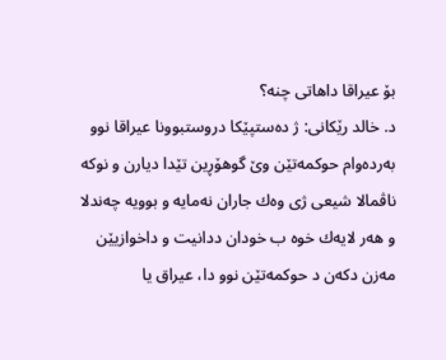بۆ عیراقا داهاتی چنه‌؟
د. خالد رێكانی: ژ ده‌ستپێكا دروستبوونا عیراقا نوو به‌رده‌وام حوكمه‌تێن وێ‌ گوهۆڕین تێدا دیارن و نوكه‌ ناڤمالا شیعی ژی وه‌ك جاران نه‌مایه‌ و بوویه‌ چه‌ندلا و هه‌ر لایه‌ك خوه‌ ب خودان ددانیت و داخوازیێن مه‌زن دكه‌ن د حوكمه‌تێن نوو دا، عیراق یا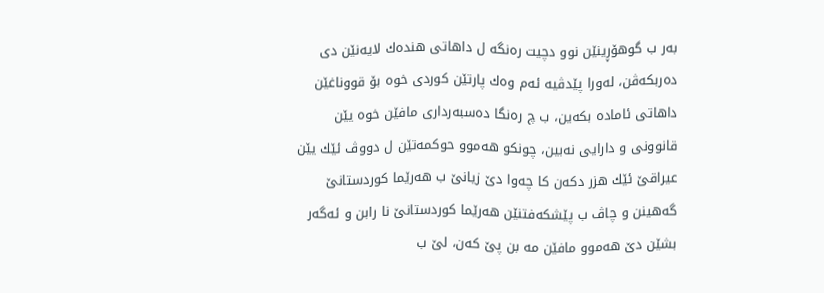به‌ر ب گوهۆڕینێن نوو دچیت ره‌نگه‌ ل داهاتی هنده‌ك لایه‌نێن دی ده‌ربكه‌ڤن، له‌ورا پێدڤیه‌ ئه‌م وه‌ك پارتێن كوردی خوه‌ بۆ قووناغێن داهاتی ئاماده‌ بكه‌ین، ب چ ره‌نگا ده‌سبه‌رداری مافێن خوه‌ یێن قانوونی و دارایی نه‌بین، چونكو هه‌موو حوكمه‌تێن ل دووڤ ئێك یێن عیراقێ‌ ئێك هزر دكه‌ن كا چه‌وا دێ‌ زیانێ‌ ب هه‌رێما كوردستانێ‌ گه‌هینن و چاڤ ب پێشكه‌فتنێن هه‌رێما كوردستانێ‌ نا رابن و ئه‌گه‌ر بشێن دێ‌ هه‌موو مافێن مه‌ بن پێ‌ كه‌ن، لێ‌ ب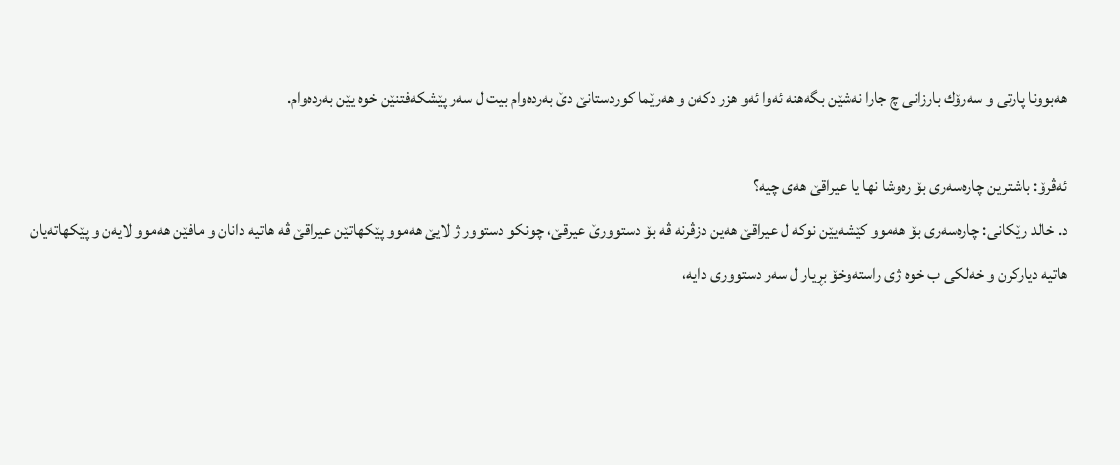هه‌بوونا پارتی و سه‌رۆك بارزانی چ جارا نه‌شێن بگه‌هنه‌ ئه‌وا ئه‌و هزر دكه‌ن و هه‌رێما كوردستانێ‌ دێ‌ به‌رده‌وام بیت ل سه‌ر پێشكه‌فتنێن خوه‌ یێن به‌رده‌وام.

ئه‌ڤرۆ: باشترین چاره‌سه‌ری بۆ ره‌وشا نها یا عیراقێ‌ هه‌ی چیه‌؟
د. خالد رێكانی: چاره‌سه‌ری بۆ هه‌موو كێشه‌یێن نوكه‌ ل عیراقێ‌ هه‌ین دزڤرنه‌ ڤه‌ بۆ دستوورێ‌ عیرقێ‌، چونكو دستوور ژ لایێ‌ هه‌موو پێكهاتێن عیراقێ‌ ڤه‌ هاتیه‌ دانان و مافێن هه‌موو لایه‌ن و پێكهاته‌یان هاتیه‌ دیاركرن و خه‌لكی ب خوه‌ ژی راسته‌وخۆ بڕیار ل سه‌ر دستووری دایه‌،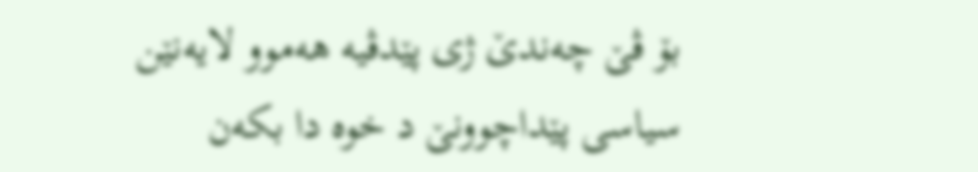بۆ ڤێ چه‌ندێ‌ ژی پێدڤیه‌ هه‌موو لایه‌نێن سیاسی پێداچوونێ‌ د خوه‌ دا بكه‌ن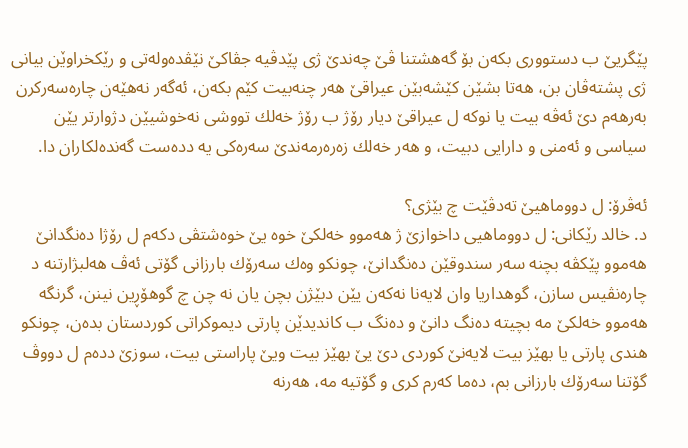پێگریێ‌ ب دستووری بكه‌ن بۆ گه‌هشتنا ڤێ چه‌ندێ‌ ژی پێدڤیه‌ جڤاكێ‌ نێڤده‌وله‌تی و رێكخراوێن بیانی ژی پشته‌ڤان بن، هه‌تا بشێن كێشه‌بێن عیراقێ‌ هه‌ر چنه‌بیت كێم بكه‌ن، ئه‌گه‌ر نه‌هێه‌ن چاره‌سه‌ركرن به‌رهه‌م دێ‌ ئه‌ڤه‌ بیت یا نوكه‌ ل عیراقێ‌ دیار رۆژ ب رۆژ خه‌لك تووشی نه‌خوشیێن دژوارتر یێن سیاسی و ئه‌منی و دارایی دبیت، و هه‌ر خه‌لك زه‌ره‌رمه‌ندێ‌ سه‌ره‌كی یه‌ دده‌ست گه‌نده‌لكاران دا.

ئه‌ڤرۆ: ل دووماهیێ‌ ته‌دڤێت چ بێژی؟
د. خالد رێكانی: ل دووماهیی داخوازێ‌ ژ هه‌موو خه‌لكێ‌ خوه‌ یێ‌ خوه‌شتڤی دكه‌م ل رۆژا ده‌نگدانێ‌ هه‌موو پێكڤه‌ بچنه‌ سه‌ر سندوقێن ده‌نگدانێ‌، چونكو وه‌ك سه‌رۆك بارزانی گۆتی ئه‌ڤ هه‌لبژارتنه‌ د چاره‌نڤیس سازن، گوهداریا وان لایه‌نا نه‌كه‌ن یێن دبێژن بچن یان نه‌ چن چ گوهۆڕین نینن، گرنگه‌ هه‌موو خه‌لكێ‌ مه‌ بچیته‌ ده‌نگ دانێ‌ و ده‌نگ ب كاندیدێن پارتی دیموكراتی كوردستان بده‌ن، چونكو هندی پارتی یا بهێز بیت لایه‌نێ‌ كوردی دێ‌ یێ‌ بهێز بیت ویێ‌ پاراستی بیت، سوزێ‌ دده‌م ل دووڤ گۆتنا سه‌رۆك بارزانی بم، ده‌ما كه‌رم كری و گۆتیه‌ مه‌، هه‌رنه‌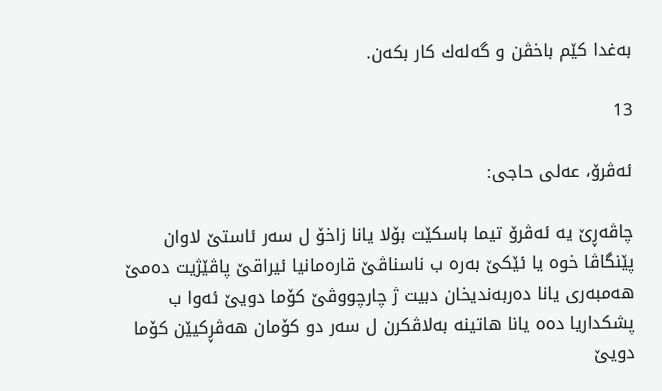به‌غدا كێم باخڤن و گه‌له‌ك كار بكه‌ن.

13

ئه‌ڤرۆ، عه‌لی حاجی:

چاڤه‌ڕێ‌ یه‌ ئه‌ڤرۆ تیما باسكێت بۆلا یانا زاخۆ ل سه‌ر ئاستێ‌ لاوان پێنگاڤا خوه‌ یا ئێكێ‌ به‌ره‌ ب ناسناڤێ‌ قاره‌مانیا ئیراقێ‌ پاڤێژیت ده‌مێ‌ هه‌مبه‌ری یانا ده‌ربه‌ندیخان دبیت ژ چارچووڤێ‌ كۆما دویێ‌ ئه‌وا ب پشكداریا ده‌ه یانا هاتینه‌ به‌لاڤكرن ل سه‌ر دو كۆمان هه‌ڤڕكیێن كۆما دویێ‌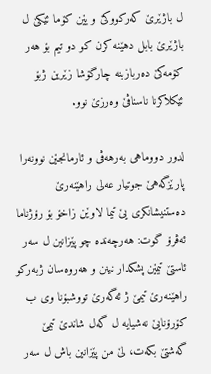ل باژێرێ‌ كه‌ركووكێ‌ و یێن كۆما ئێكێ‌ ل باژێرێ‌ بابل دهێنه‌ كرن كو دو تیم بۆ هه‌ر كۆمه‌كێ‌ ده‌ربازبنه‌ چارگۆشا زێرین ژبۆ ئێكلاكرنا ناسناڤێ‌ وه‌رزێ‌ نوو.

لدور دووماهی به‌رهه‌ڤی و ئارمانجێن نوونه‌را پارێزگه‌هێ‌ جوتیار عه‌لی راهێنه‌رێ‌ ده‌ستنیشانكری یێ‌ تیما لاوێن زاخۆ بۆ رۆژناما ئه‌ڤرۆ گوت: هه‌رچه‌نده‌ چو پێزانین ل سه‌ر ئاستێ‌ تیمێن پشكدار نینن و هه‌روه‌سان ژبه‌ركو راهێنه‌رێ‌ تیمێ‌ ژ ئه‌گه‌رێ‌ تووشبۆنا وی ب كۆرۆنایێ‌ نه‌شیایه‌ ل گه‌ل شاندێ‌ تیمێ‌ گه‌شتێ‌ بكه‌ت، لێ‌ من پێزانین باش ل سه‌ر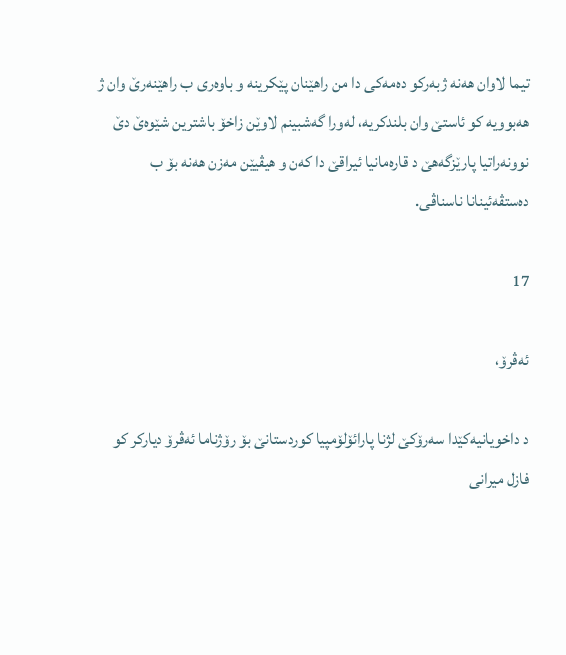تیما لاوان هه‌نه‌ ژبه‌ركو ده‌مه‌كی دا من راهێنان پێكرینه‌ و باوه‌ری ب راهێنه‌رێ‌ وان ژ هه‌بوویه‌ كو ئاستێ‌ وان بلندكریه‌، له‌ورا گه‌شبینم لاوێن زاخۆ باشترین شێوه‌ێ‌ دێ‌ نوونه‌راتیا پارێزگه‌هێ‌ د قاره‌مانیا ئیراقێ‌ دا كه‌ن و هیڤیێن مه‌زن هه‌نه‌ بۆ ب ده‌ستڤه‌ئینانا ناسناڤی.

17

ئه‌ڤرۆ،

د داخویانیه‌كێدا سه‌رۆكێ‌ لژنا پارائۆلۆمپیا كوردستانێ‌ بۆ رۆژناما ئه‌ڤرۆ دیاركر كو فازل میرانی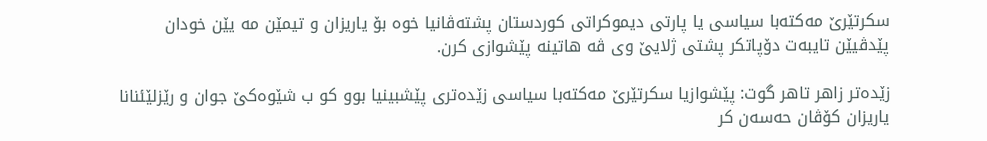سكرتێرێ‌ مه‌كته‌با سیاسی یا پارتی دیموكراتی كوردستان پشته‌ڤانیا خوه‌ بۆ یاریزان و تیمێن مه‌ یێن خودان پێدڤیێن تایبه‌ت دۆپاتكر پشتی ژلایێ‌ وی ڤه‌ هاتینه‌ پێشوازی كرن.

زێده‌تر زاهر تاهر گوت: پێشوازیا سكرتێرێ‌ مه‌كته‌با سیاسی زێده‌تری پێشبینیا بوو كو ب شێوه‌كێ‌ جوان و رێزلێئنانا یاریزان كۆڤان حه‌سه‌ن كر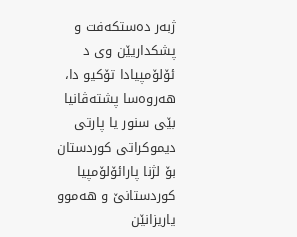ژبه‌ر ده‌ستكه‌فت و پشكداریێن وی د ئۆلۆمپیادا تۆكیو دا، هه‌روه‌سا پشته‌ڤانیا بێی سنور یا پارتی دیموكراتی كوردستان بۆ لژنا پارائۆلۆمپیا كوردستانێ‌ و هه‌موو یاریزانێن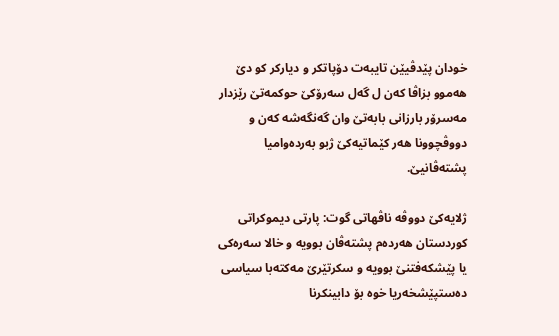خودان پێدڤیێن تایبه‌ت دۆپاتكر و دیاركر كو دێ‌ هه‌موو بزاڤا كه‌ن ل گه‌ل سه‌رۆكێ‌ حوكمه‌تێ‌ رێزدار مه‌سرۆر بارزانی بابه‌تێ‌ وان گه‌نگه‌شه‌ كه‌ن و دووڤچوونا هه‌ر كێماتیه‌كێ‌ ژبو به‌رده‌وامیا پشته‌ڤانیێ‌.

ژلایه‌كێ‌ دووڤه‌ ناڤهاتی گوت: پارتی دیموكراتی كوردستان هه‌رده‌م پشته‌ڤان بوویه‌ و خالا سه‌ره‌كی یا پێشكه‌فتنێ‌ بوویه‌ و سكرتێرێ‌ مه‌كته‌با سیاسی ده‌ستپێشخه‌ریا خوه‌ بۆ دابینكرنا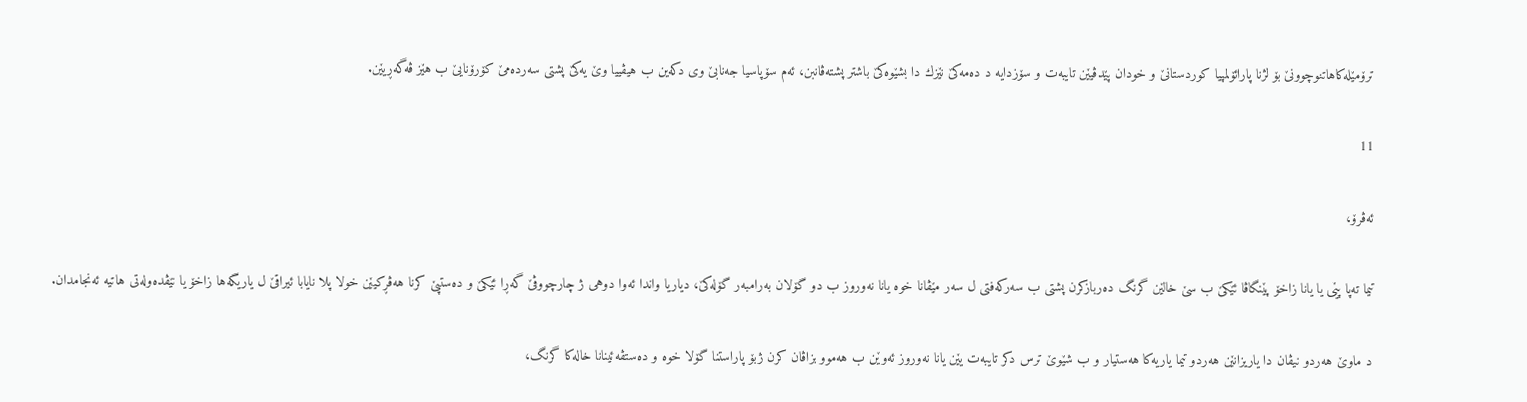ترۆمێله‌كاهاتنوچوونێ‌ بۆ لژنا پارائۆلمپیا كوردستانێ‌ و خودان پێدڤیێن تایبه‌ت و سۆزدایه‌ د ده‌مه‌كێ‌ نێزك دا بشێوه‌كێ‌ باشتر پشته‌ڤانبن، ئه‌م سۆپاسیا جه‌نابێ‌ وی دكه‌ین ب هیڤییا وێ‌ یه‌كێ‌ پشتی سه‌رده‌مێ‌ كۆرۆنایێ‌ ب هێز ڤه‌گه‌ڕیێن.

11

ئه‌ڤرۆ،

تیما ته‌پا پێی یا یانا زاخۆ پێنگاڤا ئێكێ‌ ب سێ‌ خالێن گرنگ ده‌ربازكرن پشتی ب سه‌ركه‌فتی ل سه‌ر مێڤانا خوه‌ یانا نه‌وروز ب دو گۆلان به‌رامبه‌ر گۆله‌كێ‌، دیاریا واندا ئه‌وا دوهی ژ چارچووڤێ‌ گه‌ڕا ئێكێ‌ و ده‌ستپێ‌ كرنا هه‌ڤڕكیێن خولا پلا نایابا ئیراقێ‌ ل یاریگه‌ها زاخۆ یا نێڤده‌وله‌تی هاتیه‌ ئه‌نجامدان.

د ماوێ‌ هه‌ردو نیڤان دا یاریزانێن هه‌ردو تیما یاریه‌كا هه‌ستیار و ب شێوێ‌ ترس دكر تایبه‌ت یێن یانا نه‌وروز ئه‌وێن ب هه‌موو بزاڤان كرن ژبۆ پاراستنا گۆلا خوه‌ و ده‌ستڤه‌ئینانا خاله‌كا گرنگ،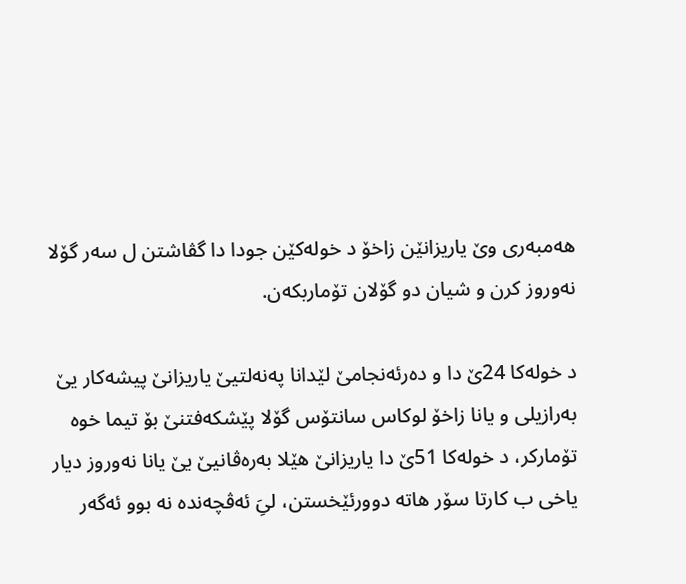هه‌مبه‌ری وێ‌ یاریزانێن زاخۆ د خوله‌كێن جودا دا گڤاشتن ل سه‌ر گۆلا نه‌وروز كرن و شیان دو گۆلان تۆماربكه‌ن.

د خوله‌كا 24ێ‌ دا و ده‌رئه‌نجامێ‌ لێدانا په‌نه‌لتیێ‌ یاریزانێ‌ پیشه‌كار یێ‌ به‌رازیلی و یانا زاخۆ لوكاس سانتۆس گۆلا پێشكه‌فتنێ‌ بۆ تیما خوه‌ تۆماركر، د خوله‌كا 51ێ‌ دا یاریزانێ‌ هێلا به‌ره‌ڤانیێ‌ یێ‌ یانا نه‌وروز دیار یاخی ب كارتا سۆر هاته‌ دوورئێخستن، لیَِ ئه‌ڤچه‌نده‌ نه‌ بوو ئه‌گه‌ر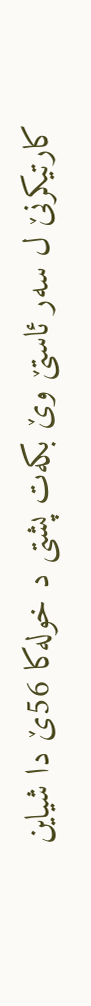كارتیكرنێ‌ ل سه‌ر ئاستێ‌ وێ‌ بكه‌ت پشتی د خوله‌كا 56ێ‌ دا شیاین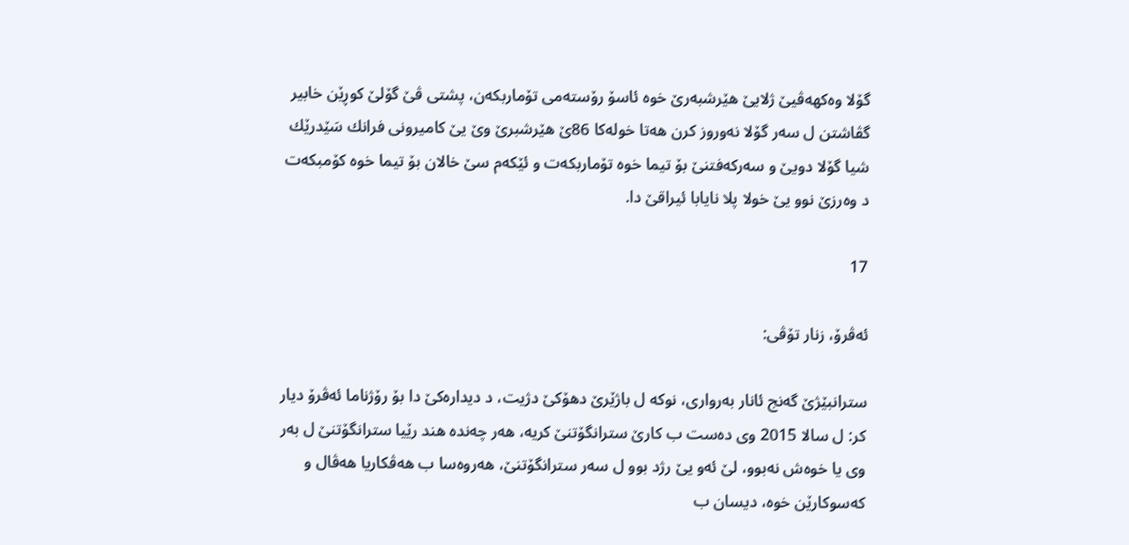گۆلا وه‌كهه‌ڤیێ‌ ژلایێ‌ هێرشبه‌رێ‌ خوه‌ ئاسۆ رۆسته‌می تۆماربكه‌ن، پشتی ڤێ‌ گۆلێ‌ كوڕێن خابیر گڤاشتن ل سه‌ر گۆلا نه‌وروز كرن هه‌تا خوله‌كا 86ێ‌ هێرشبرێ‌ وێ‌ یێ‌ كامیرونی فرانك سَێدرێك شیا گۆلا دویێ‌ و سه‌ركه‌فتنێ‌ بۆ تیما خوه‌ تۆماربكه‌ت و ئێكه‌م سێ‌ خالان بۆ تیما خوه‌ كۆمبكه‌ت د وه‌رزێ‌ نوو یێ‌ خولا پلا نایابا ئیراقێ‌ دا.

17

ئه‌ڤرۆ، زنار تۆڤی:

سترانبێژێ‌ گه‌نج ئانار به‌رواری، نوكه‌ ل باژێرێ‌ دهۆكێ‌ دژیت، د دیداره‌كێ‌ دا بۆ رۆژناما ئه‌ڤرۆ دیار كر: ل سالا 2015 وی ده‌ست ب كارێ‌ سترانگۆتنێ‌ كریه‌، هه‌ر چه‌نده‌ هند رێیا سترانگۆتنێ‌ ل به‌ر وی یا خوه‌ش نه‌بوو، لێ‌ ئه‌و یێ‌ رژد بوو ل سه‌ر سترانگۆتنێ‌، هه‌روه‌سا ب هه‌ڤكاریا هه‌ڤال و كه‌سوكارێن خوه‌، دیسان ب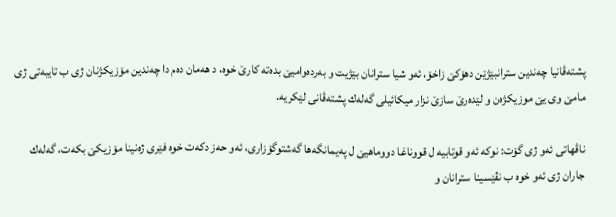پشته‌ڤانیا چه‌ندین سترانبێژێن دهۆكێ‌ زاخۆ، ئه‌و شیا سترانان بێژیت و به‌رده‌وامیێ‌ بده‌ته‌ كارێ‌ خوه‌، د هه‌مان ده‌م دا چه‌ندین مۆزیكژنان ژی ب تایبه‌تی ژی مامێ‌ وی یێ‌ موزیكژه‌ن و لێده‌رێ‌ سازێ‌ نزار میكائیلی گه‌له‌ك پشته‌ڤانی لێكریه‌.

ناڤهاتی ئه‌و ژی گۆت: نوكه‌ ئه‌و قوتابیه‌ ل قووناغا دووماهیێ‌ ل په‌یمانگه‌ها گه‌شتوگۆزاری، ئه‌و حه‌ز دكه‌ت خوه‌ فێری ژه‌نینا مۆزیكێ‌ بكه‌ت، گه‌له‌ك جاران ژی ئه‌و خوه‌ ب نڤێسینا سترانان و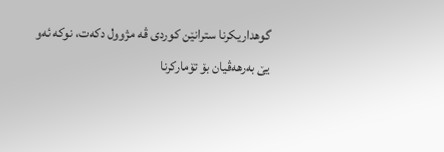گوهداریكرنا سترانێن كوردی ڤه‌ مژوول دكه‌ت، نوكه‌ ئه‌و یێ‌ به‌رهه‌ڤیان بۆ تۆماركرنا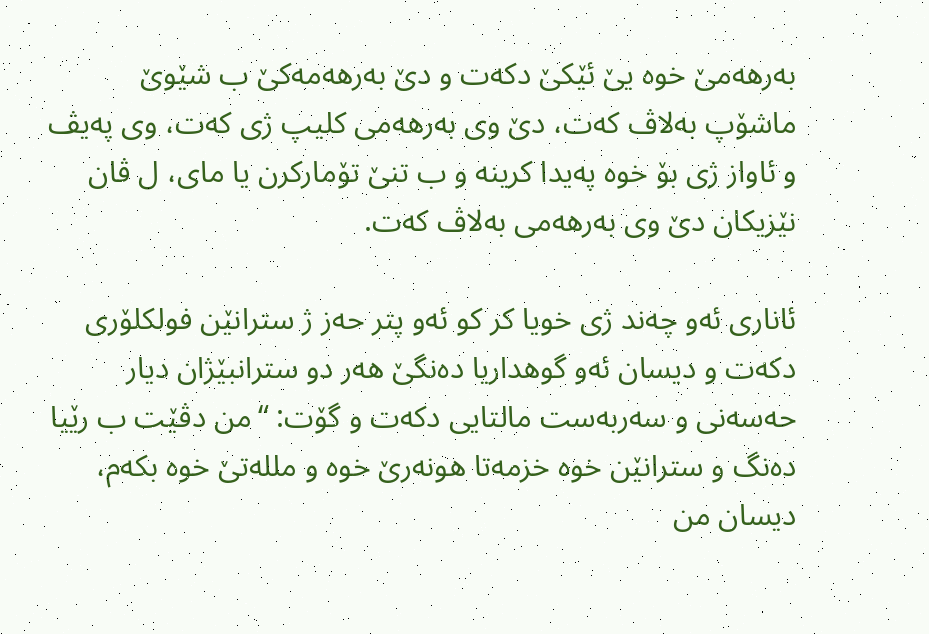به‌رهه‌مێ‌ خوه‌ یێ‌ ئێكێ‌ دكه‌ت و دێ‌ به‌رهه‌مه‌كێ‌ ب شێوێ‌ ماشۆپ به‌لاڤ كه‌ت، دێ‌ وی به‌رهه‌می كلیپ ژی كه‌ت، وی په‌یڤ و ئاواز ژی بۆ خوه‌ په‌یدا كرینه‌ و ب تنێ‌ تۆماركرن یا مای، ل ڤان نێزیكان دێ‌ وی به‌رهه‌می به‌لاڤ كه‌ت.

ئاناری ئه‌و چه‌ند ژی خویا كر كو ئه‌و پتر حه‌ز ژ سترانێن فولكلۆری دكه‌ت و دیسان ئه‌و گوهداریا ده‌نگێ‌ هه‌ر دو سترانبێژان دیار حه‌سه‌نی و سه‌ربه‌ست مالتایی دكه‌ت و گۆت: “من دڤێت ب رێیا ده‌نگ و سترانێن خوه‌ خزمه‌تا هونه‌رێ‌ خوه‌ و ملله‌تێ‌ خوه‌ بكه‌م، دیسان من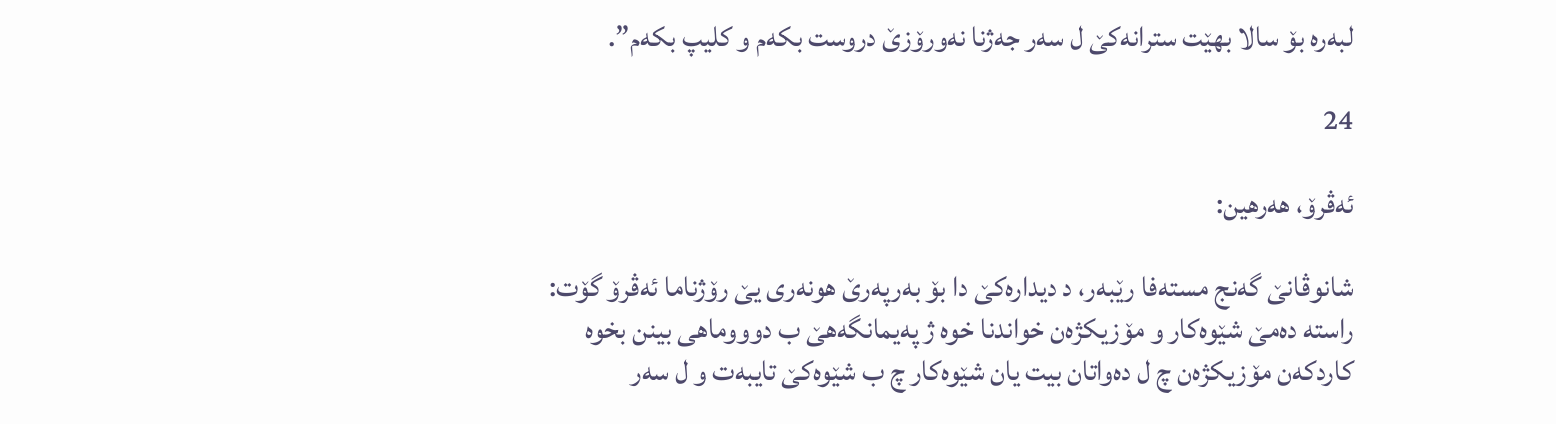لبه‌ره‌ بۆ سالا بهێت سترانه‌كێ‌ ل سه‌ر جه‌ژنا نه‌ورۆزێ‌ دروست بكه‌م و كلیپ بكه‌م”.

24

ئه‌ڤرۆ، هه‌رهین:

شانوڤانێ‌ گه‌نج مسته‌فا رێبه‌ر، د دیداره‌كێ‌ دا بۆ به‌رپه‌رێ‌ هونه‌ری یێ‌ رۆژناما ئه‌ڤرۆ گۆت:  راسته‌ ده‌مێ‌ شێوه‌كار و مۆزیكژه‌ن خواندنا خوه‌ ژ په‌یمانگه‌هێ‌ ب دوووماهی بینن بخوه‌ كاردكه‌ن مۆزیكژه‌ن چ ل ده‌واتان بیت یان شێوه‌كار چ ب شێوه‌كێ‌ تایبه‌ت و ل سه‌ر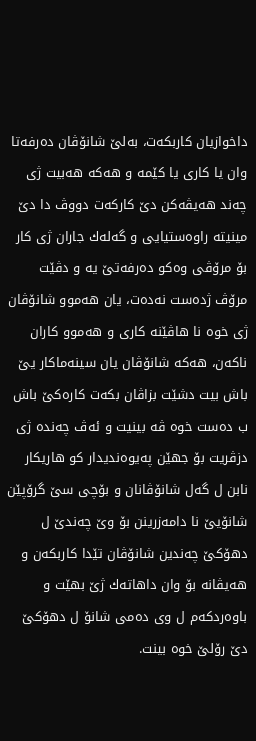داخوازیان كاربكه‌ت، به‌لێ‌ شانۆڤان ده‌رفه‌تا وان یا كاری یا كێمه‌ و هه‌كه‌ هه‌بیت ژی چه‌ند هه‌یڤه‌كن دێ‌ كاركه‌ت دووڤ دا دێ‌ مینیته‌ راوه‌ستیایی و گه‌له‌ك جاران ژی كار بۆ مرۆڤی وه‌كو ده‌رفه‌تێ‌ یه‌ و دڤێت مرۆڤ ژده‌ست نه‌ده‌ت، یان هه‌موو شانۆڤان ژی خوه‌ نا هاڤێنه‌ كاری و هه‌موو كاران ناكه‌ن، هه‌كه‌ شانۆڤان یان سینه‌ماكار یێ‌ باش بیت دشێت بزاڤان بكه‌ت كاره‌كێ‌ باش ب ده‌ست خوه‌ ڤه‌ بینیت و ئه‌ڤ چه‌نده‌ ژی دزڤریت بۆ جهێن په‌یوه‌ندیدار كو هاریكار نابن ل گه‌ل شانۆڤانان و بۆچی سێ‌ گرۆپێن شانۆیێ‌ نا دامه‌زرینن بۆ وێ‌ چه‌ندێ‌ ل دهۆكێ‌ چه‌ندین شانۆڤان تێدا كاربكه‌ن و هه‌یڤانه‌ بۆ وان داهاته‌ك ژێ‌ بهێت و باوه‌ردكه‌م ل وی ده‌می شانۆ ل دهۆكێ‌ دێ‌ رۆلێ‌ خوه‌ بینت.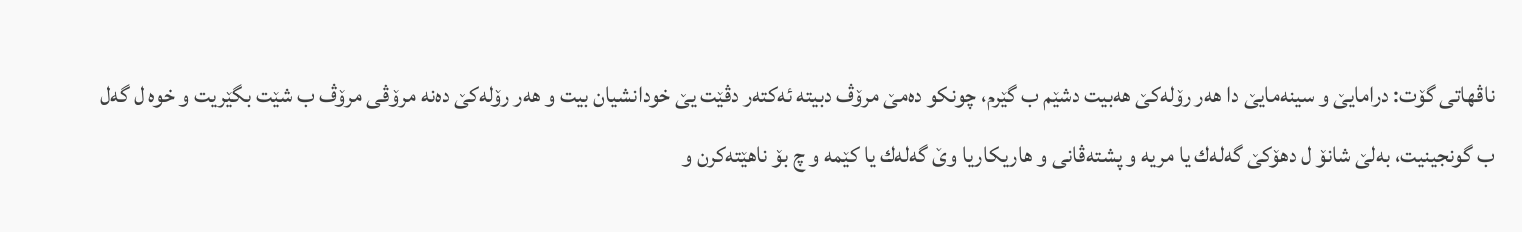ناڤهاتی گۆت: درامایێ‌ و سینه‌مایێ‌ دا هه‌ر رۆله‌كێ‌ هه‌بیت دشێم ب گێرم، چونكو ده‌مێ‌ مرۆڤ دبیته‌ ئه‌كته‌ر دڤێت یێ‌ خودانشیان بیت و هه‌ر رۆله‌كێ‌ ده‌نه‌ مرۆڤی مرۆڤ ب شێت بگێریت و خوه‌ ل گه‌ل ب گونجینیت، به‌لێ‌ شانۆ ل دهۆكێ‌ گه‌له‌ك یا مریه‌ و پشته‌ڤانی و هاریكاریا وێ‌ گه‌له‌ك یا كێمه‌ و چ بۆ ناهێته‌كرن و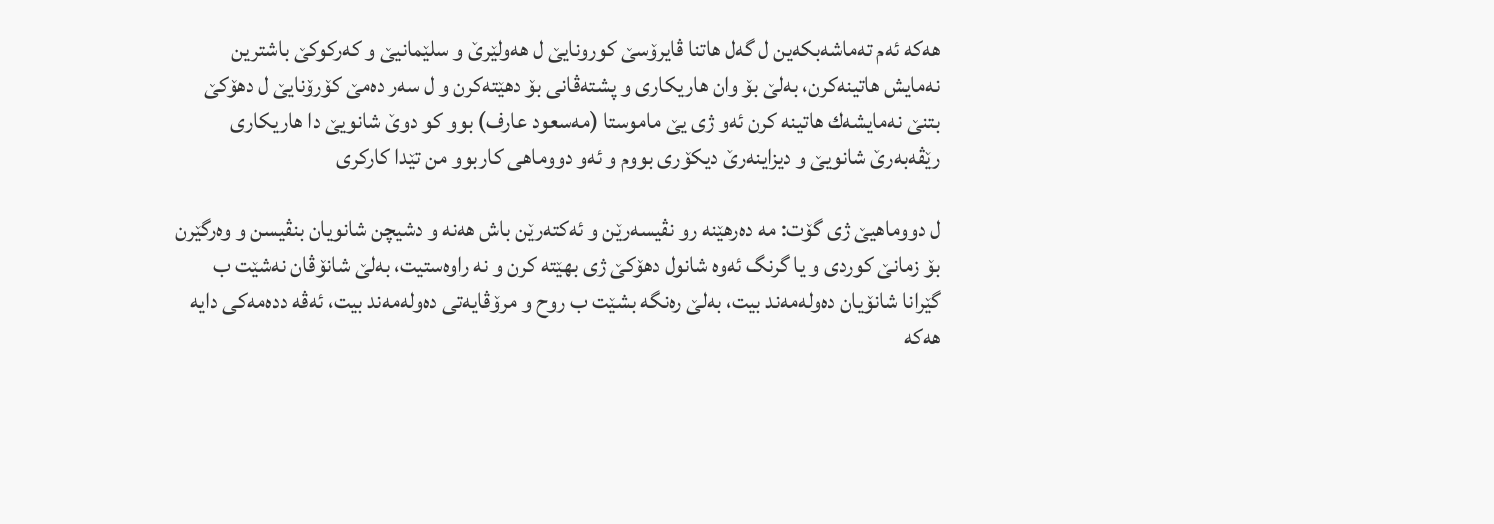هه‌كه‌ ئه‌م ته‌ماشه‌بكه‌ین ل گه‌ل هاتنا ڤایرۆسێ‌ كورونایێ‌ ل هه‌ولێرێ‌ و سلێمانیێ‌ و كه‌ركوكێ‌ باشترین نه‌مایش هاتینه‌كرن، به‌لێ‌ بۆ وان هاریكاری و پشته‌ڤانی بۆ دهێته‌كرن و ل سه‌ر ده‌مێ‌ كۆرۆنایێ‌ ل دهۆكێ‌ بتنێ‌ نه‌مایشه‌ك هاتینه‌ كرن ئه‌و ژی یێ‌ ماموستا (مه‌سعود عارف) بوو كو دوێ‌ شانویێ‌ دا هاریكاری رێڤه‌به‌رێ‌ شانویێ‌ و دیزاینه‌رێ‌ دیكۆری بووم و ئه‌و دووماهی كاربوو من تێدا كاركری

ل دووماهیێ‌ ژی گۆت: مه‌ ده‌رهێنه‌ رو نڤیسه‌رێن و ئه‌كته‌رێن باش هه‌نه‌ و دشیچن شانویان بنڤیسن و وه‌رگێرن بۆ زمانێ‌ كوردی و یا گرنگ ئه‌وه‌ شانول دهۆكێ‌ ژی بهێته‌ كرن و نه‌ راوه‌ستیت، به‌لێ‌ شانۆڤان نه‌شێت ب گێرانا شانۆیان ده‌وله‌مه‌ند بیت، به‌لێ‌ ره‌نگه‌ بشێت ب روح و مرۆڤایه‌تی ده‌وله‌مه‌ند بیت، ئه‌ڤه‌ دده‌مه‌كی دایه‌ هه‌كه‌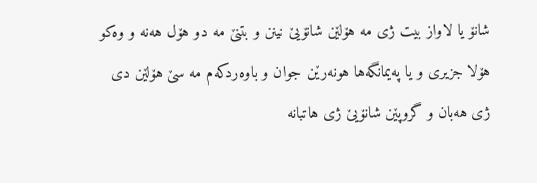شانۆ یا لاواز بیت ژی مه‌ هۆلێن شانۆیێ‌ نینن و بتنێ‌ مه‌ دو هۆل هه‌نه‌ و وه‌كو هۆلا جزیری و یا په‌یمانگه‌ها هونه‌رێن جوان و باوه‌ردكه‌م مه‌ سێ‌ هۆلێن دی ژی هه‌بان و گروپێن شانۆیێ‌ ژی هاتبانه‌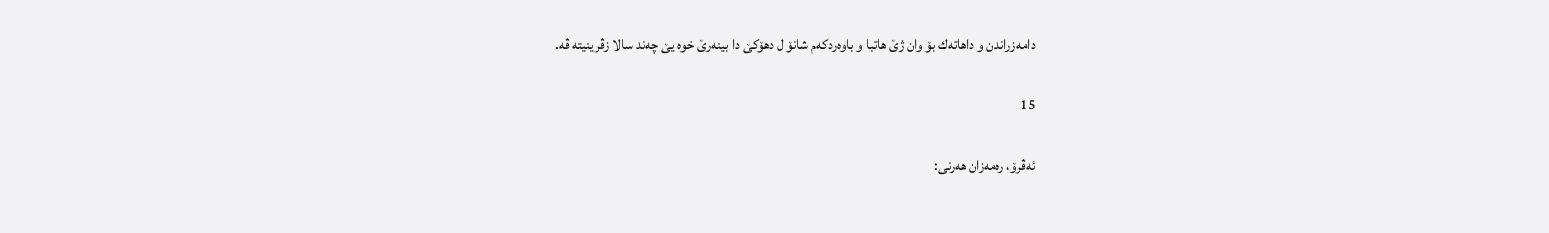دامه‌زراندن و داهاته‌ك بۆ وان ژێ‌ هاتبا و باوه‌ردكه‌م شانۆ ل دهۆكێ‌ دا بینه‌رێ‌ خوه‌ یێ‌ چه‌ند سالا زڤرینیته‌ ڤه‌.

15

ئه‌ڤرۆ، ره‌مه‌زان هه‌رنی: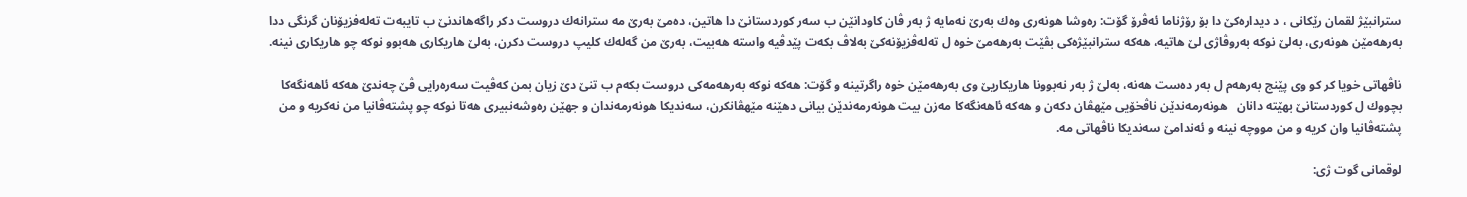سترانبێژ لقمان رێكانی ، د دیداره‌كێ‌ دا بۆ رۆژناما ئه‌ڤرۆ گۆت: ره‌وشا هونه‌ری وه‌ك به‌رێ‌ نه‌مایه‌ ژ به‌ر ڤان كاودانێن ب سه‌ر كوردستانێ‌ دا هاتین، ده‌مێ‌ به‌رێ‌ مه‌ سترانه‌ك دروست دكر راگه‌هاندنێ‌ ب تایبه‌ت ته‌له‌فزیۆنان گرنگی ددا به‌رهه‌مێن هونه‌ری، به‌لێ‌ نوكه‌ به‌روڤاژی لێ‌ هاتیه‌، هه‌كه‌ سترانبێژه‌كی بڤێت به‌رهه‌مێ‌ خوه‌ ل ته‌له‌ڤزیۆنه‌كێ‌ به‌لاڤ بكه‌ت پێدڤیه‌ واسته‌ هه‌بیت، به‌رێ‌ من گه‌له‌ك كلیپ دروست دكرن، به‌لێ‌ هاریكاری هه‌بوو نوكه‌ چو هاریكاری نینه‌.

ناڤهاتی خویا كر كو وی پێنج به‌رهه‌م ل به‌ر ده‌ست هه‌نه‌، به‌لێ‌ ژ به‌ر نه‌بوونا هاریكاریێ‌ وی به‌رهه‌مێن خوه‌ راگرتینه‌ و گۆت: هه‌كه‌ نوكه‌ به‌رهه‌مه‌كی دروست بكه‌م ب تنێ‌ دێ‌ زیان بمن كه‌ڤیت سه‌ره‌رایی ڤێ‌ چه‌ندێ‌ هه‌كه‌ ئاهه‌نگه‌كا بچووك ل كوردستانێ‌ بهێته‌ دانان   هونه‌رمه‌ندێن ناڤخۆیی مێهڤان دكه‌ن و هه‌كه‌ ئاهه‌نگه‌كا مه‌زن بیت هونه‌رمه‌ندێن بیانی دهێنه‌ مێهڤانكرن، سه‌ندیكا هونه‌رمه‌ندان و جهێن ره‌وشه‌نبیری هه‌تا نوكه‌ چو پشته‌ڤانیا من نه‌كریه‌ و من پشته‌ڤانیا وان كریه‌ و من مووچه‌ نینه‌ و ئه‌ندامێ‌ سه‌ندیكا ناڤهاتی مه‌.

لوقمانی گوت ژی: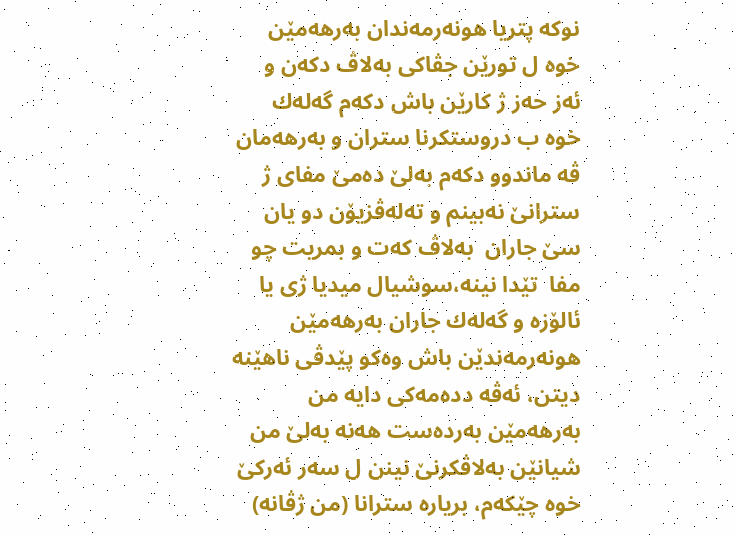نوكه‌ پتریا هونه‌رمه‌ندان به‌رهه‌مێن خوه‌ ل تورێن جڤاكی به‌لاڤ دكه‌ن و ئه‌ز حه‌ز ژ كارێن باش دكه‌م گه‌له‌ك خوه‌ ب دروستكرنا ستران و به‌رهه‌مان ڤه‌ ماندوو دكه‌م به‌لێ‌ ده‌مێ‌ مفای ژ سترانێ‌ نه‌بینم و ته‌له‌ڤزیۆن دو یان سێ‌ جاران  به‌لاڤ كه‌ت و بمریت چو مفا  تێدا نینه‌،سوشیال میدیا ژی یا ئالۆزه‌ و گه‌له‌ك جاران به‌رهه‌مێن هونه‌رمه‌ندێن باش وه‌كو پێدڤی ناهێنه‌ دیتن، ئه‌ڤه‌ دده‌مه‌كی دایه‌ من به‌رهه‌مێن به‌رده‌ست هه‌نه‌ به‌لێ‌ من شیانێن به‌لاڤكرنێ‌ نینن ل سه‌ر ئه‌ركێ‌ خوه‌ چێكه‌م، بریاره‌ سترانا (من ژڤانه‌)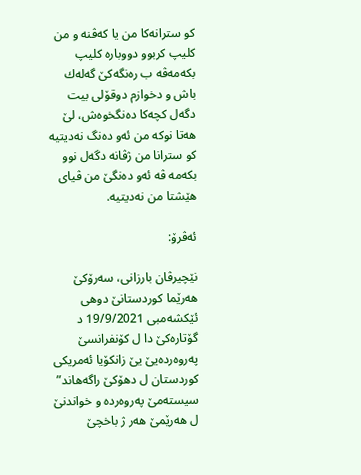كو سترانه‌كا من یا كه‌ڤنه‌ و من كلیپ كربوو دووباره‌ كلیپ بكه‌مه‌ڤه‌ ب ره‌نگه‌كێ‌ گه‌له‌ك باش و دخوازم دوقۆلی بیت دگه‌ل كچه‌كا ده‌نگخوه‌ش، لێ‌ هه‌تا نوكه‌ من ئه‌و ده‌نگ نه‌دیتیه‌ كو سترانا من ژڤانه‌ دگه‌ل نوو بكه‌مه‌ ڤه‌ ئه‌و ده‌نگێ‌ من ڤیای هێشتا من نه‌دیتیه‌.

ئه‌ڤرۆ:

نێچیرڤان بارزانی، سه‌رۆكێ هه‌رێما كوردستانێ دوهی ئێكشه‌مبی 19/9/2021 د گۆتاره‌كێ دا ل كۆنفرانسێ په‌روه‌رده‌یێ یێ زانكۆیا ئه‌مریكی كوردستان ل دهۆكێ راگه‌هاند” سیسته‌مێ په‌روه‌رده‌ و خواندنێ ل هه‌رێمێ هه‌ر ژ باخچێ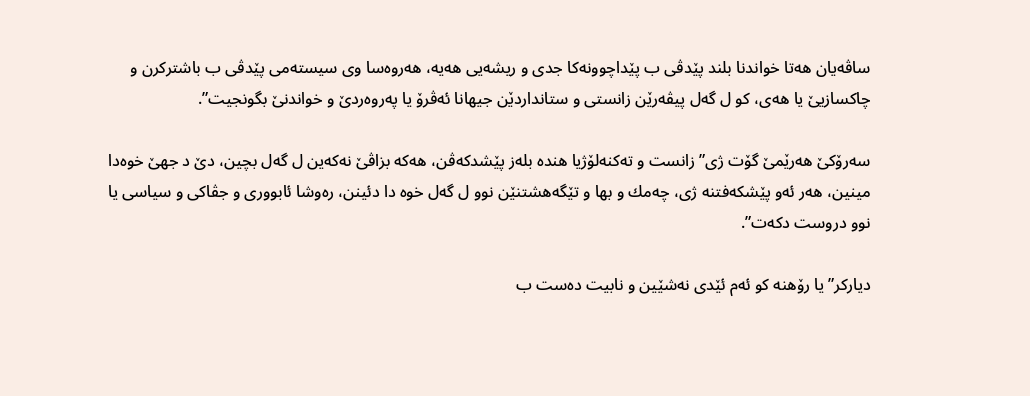ساڤه‌یان هه‌تا خواندنا بلند پێدڤی ب پێداچوونه‌كا جدی و ریشه‌یی هه‌یه‌، هه‌روه‌سا وی سیسته‌می پێدڤی ب باشتركرن و چاكسازیێ یا هه‌ی، كو ل گه‌ل پیڤه‌رێن زانستی و ستانداردێن جیهانا ئه‌ڤرۆ یا په‌روه‌ردێ و خواندنێ بگونجیت”.

سه‌رۆكێ هه‌رێمێ گۆت ژی” زانست و ته‌كنه‌لۆژیا هنده‌ بله‌ز پێشدكه‌ڤن، هه‌كه‌ بزاڤێ نه‌كه‌ین ل گه‌ل بچین، دێ د جهێ خوه‌دا مینین، هه‌ر ئه‌و پێشكه‌فتنه‌ ژی، چه‌مك و بها و تێگه‌هشتنێن نوو ل گه‌ل خوه‌ دا دئینن، ره‌وشا ئابووری و جڤاكی و سیاسی یا نوو دروست دكه‌ت”.

دیاركر” یا رۆهنه‌ كو ئه‌م ئێدی نه‌شێین و نابیت ده‌ست ب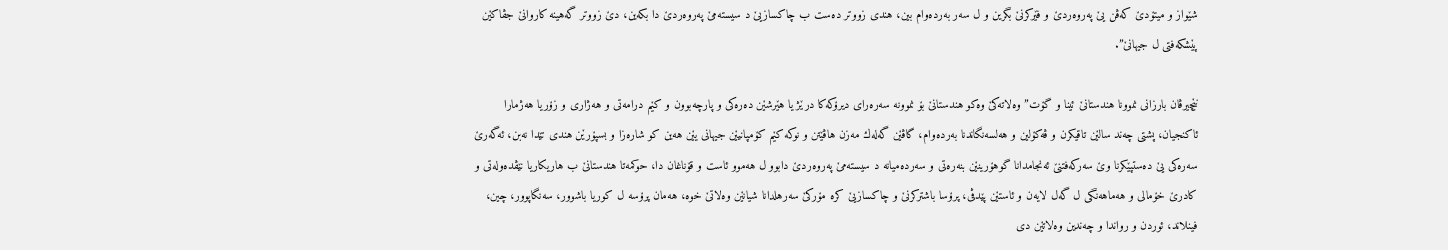شێواز و میتۆدێ كه‌ڤن یێ په‌روه‌ردێ و فێركرنێ بگرین و ل سه‌ر به‌رده‌وام بین، هندی زووتر ده‌ست ب چاكسازیێ د سیسته‌مێ په‌روه‌ردێ دا بكه‌ین، دێ زووتر گه‌هینه‌ كاروانێ جڤاكێن پێشكه‌فتی ل جیهانێ”.

نێچیرڤان بارزانی نموونا هندستانێ ئینا و گۆت” وه‌لاته‌كێ وه‌كو هندستانێ بۆ نموونه‌ سه‌ره‌رای دیرۆكه‌كا درێژ یا هێرشێن ده‌ره‌كی و پارچه‌بوون و كێم درامه‌تی و هه‌ژاری و زۆریا هه‌ژمارا ئاكنجیان، پشتی چه‌ند سالێن تاقیكرن و ڤه‌كۆلین و هه‌لسه‌نگاندنا به‌رده‌وام، گاڤێن گه‌له‌ك مه‌زن هاڤێتن و نوكه‌ كێم كۆمپانیێن جیهانی یێن هه‌ین كو شاره‌زا و بسپۆرێن هندی تێدا نه‌بن، ئه‌گه‌رێ سه‌ره‌كی یێ ده‌ستپێكرنا وێ سه‌ركه‌فتنێ ئه‌نجامدانا گوهۆرینێن بنه‌ره‌تی و سه‌رده‌میانه‌ د سیسته‌مێ په‌روه‌ردێ دابوو ل هه‌موو ئاست و قۆناغان دا، حوكمه‌تا هندستانێ ب هاریكاریا نێڤده‌وله‌تی و كادرێ خۆمالی و هه‌ماهه‌نگی ل گه‌ل لایه‌ن و ئاستێن پێدڤی، پرۆسا باشتركرنێ و چاكسازیێ كره‌ مۆركێ سه‌رهلدانا شیانێن وه‌لاتێ خوه‌، هه‌مان پرۆسه‌ ل كوریا باشوور، سه‌نگاپوور، چین، فینلاند، ئوردن و رواندا و چه‌ندین وه‌لاتێن دی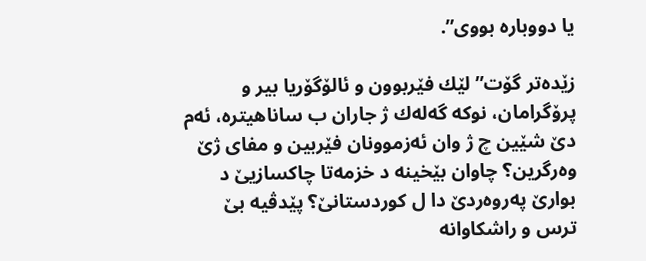یا دووباره‌ بووی”.

زێده‌تر گۆت” لێك فێربوون و ئالۆگۆریا بیر و پرۆگرامان، نوكه‌ گه‌له‌ك ژ جاران ب ساناهیتره‌، ئه‌م دێ شێین چ ژ وان ئه‌زموونان فێربین و مفای ژێ وه‌رگرین؟ چاوان بێخینه‌ د خزمه‌تا چاكسازیێ د بوارێ په‌روه‌ردێ دا ل كوردستانێ؟ پێدڤیه‌ بێ ترس و راشكاوانه‌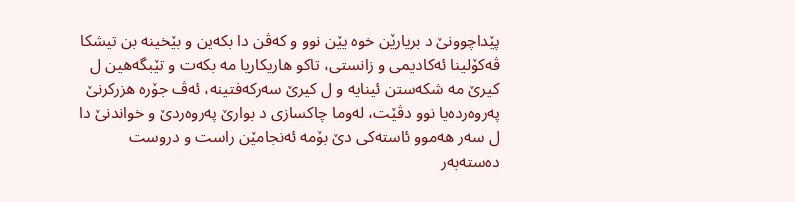پێداچوونێ د بریارێن خوه‌ یێن نوو و كه‌ڤن دا بكه‌ین و بێخینه‌ بن تیشكا ڤه‌كۆلینا ئه‌كادیمی و زانستی، تاكو هاریكاریا مه‌ بكه‌ت و تێبگه‌هین ل كیرێ مه‌ شكه‌ستن ئینایه‌ و ل كیرێ سه‌ركه‌فتینه‌، ئه‌ڤ جۆره‌ هزركرنێ په‌روه‌رده‌یا نوو دڤێت، له‌وما چاكسازی د بوارێ په‌روه‌ردێ و خواندنێ دا ل سه‌ر هه‌موو ئاسته‌كی دێ بۆمه‌ ئه‌نجامێن راست و دروست ده‌سته‌به‌ر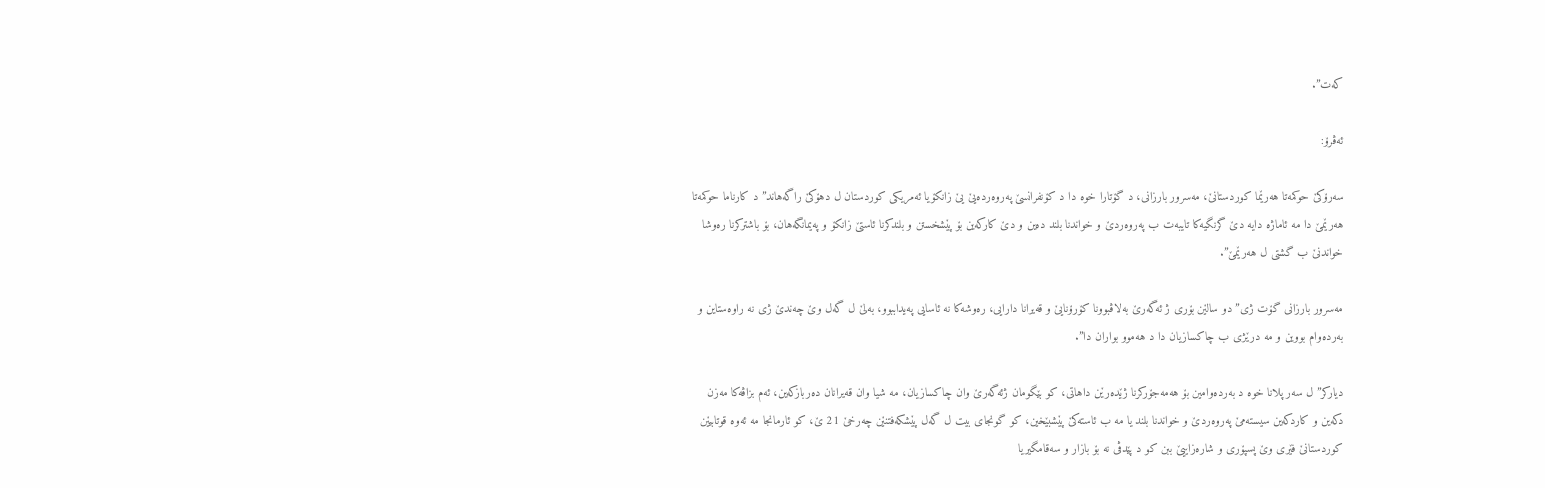كه‌ت”.

ئه‌ڤرۆ:

سه‌رۆكێ حوكمه‌تا هه‌رێما كوردستانێ، مه‌سرور بارزانی، د گۆتارا خوه‌ دا د كۆنفرانسێ په‌روه‌رده‌یێ یێ زانكۆیا ئه‌مریكی كوردستان ل دهۆكێ راگه‌هاند” د كارناما حوكمه‌تا هه‌رێمێ دا مه‌ ئاماژه‌ دایه‌ دێ گرنگیه‌كا تایبه‌ت ب په‌روه‌ردێ و خواندنا بلند ده‌ین و دێ كاركه‌ین بۆ پێشخستن و بلندكرنا ئاستێ زانكۆ و په‌یمانگه‌هان، بۆ باشتركرنا ره‌وشا خواندنێ ب گشتی ل هه‌رێمێ”.

مه‌سرور بارزانی گۆت ژی” دو سالێن بۆری ژ ئه‌گه‌رێ به‌لاڤبوونا كۆرۆنایێ و قه‌یرانا دارایی، ره‌وشه‌كا نه‌ ئاسایی په‌یداببوو، به‌لێ ل گه‌ل وێ چه‌ندێ ژی نه‌ راوه‌ستاین و به‌رده‌وام بووین و مه‌ درێژی ب چاكسازیان دا د هه‌موو بواران دا”.

دیاركر” ل سه‌ر پلانا خوه‌ د به‌رده‌وامین بۆ هه‌مه‌جۆركرنا ژێده‌رێن داهاتی، كو بێگومان ژئه‌گه‌رێ وان چاكسازیان، مه‌ شیا وان قه‌یرانان ده‌ربازكه‌ین، ئه‌م بزاڤه‌كا مه‌زن دكه‌ین و كاردكه‌ین سیسته‌مێ په‌روه‌ردێ و خواندنا بلند یا مه‌ ب ئاسته‌كێ پێشبێخین، كو گونجای بیت ل گه‌ل پێشكه‌فتنێن چه‌رخێ 21 ێ، كو ئارمانجا مه‌ ئه‌وه‌ قوتابیێن كوردستانێ فێری وێ پسپۆری و شاره‌زاییێ ببن كو د پێدڤی نه‌ بۆ بازار و سه‌قامگیریا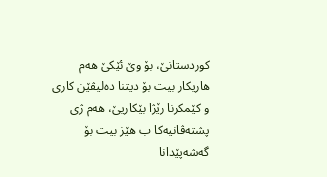كوردستانێ، بۆ وێ ئێكێ هه‌م هاریكار بیت بۆ دیتنا ده‌لیڤێن كاری و كێمكرنا رێژا بێكاریێ، هه‌م ژی پشته‌ڤانیه‌كا ب هێز بیت بۆ گه‌شه‌پێدانا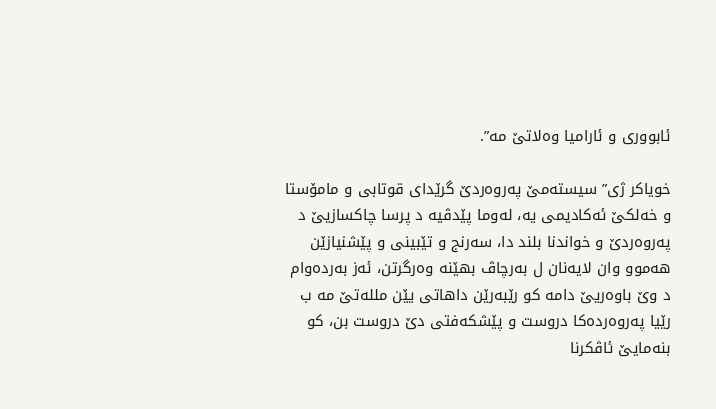ئابووری و ئارامیا وه‌لاتێ مه‌”.

خویاكر ژی” سیسته‌مێ په‌روه‌ردێ گرێدای قوتابی و مامۆستا و خه‌لكێ ئه‌كادیمی یه‌، له‌وما پێدڤیه‌ د پرسا چاكسازیێ د په‌روه‌ردێ و خواندنا بلند دا، سه‌رنج و تێبینی و پێشنیازێن هه‌موو وان لایه‌نان ل به‌رچاڤ بهێنه‌ وه‌رگرتن، ئه‌ز به‌رده‌وام د وێ باوه‌ریێ دامه‌ كو رێبه‌رێن داهاتی یێن ملله‌تێ مه‌ ب رێیا په‌روه‌رده‌كا دروست و پێشكه‌فتی دێ دروست بن، كو بنه‌مایێ ئاڤكرنا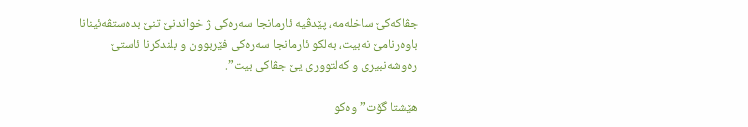جڤاكه‌كێ ساخله‌مه‌، پێدڤیه‌ ئارمانجا سه‌ره‌كی ژ خواندنێ تنێ بده‌ستڤه‌ئینانا باوه‌رنامێ نه‌بیت، به‌لكو ئارمانجا سه‌ره‌كی فێربوون و بلندكرنا ئاستێ ره‌وشه‌نبیری و كه‌لتووری یێ جڤاكی بیت”.

هێشتا گۆت” وه‌كو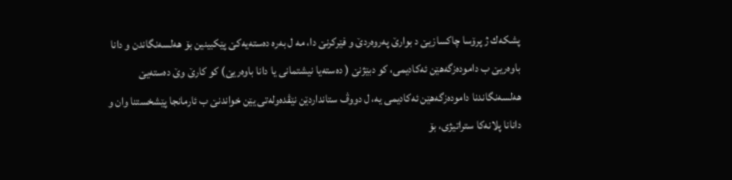پشكه‌ك ژ پرۆسا چاكسازیێ د بوارێ په‌روه‌ردێ و فێركرنێ دا، مه‌ ل به‌ره‌ ده‌سته‌یه‌كێ پێكبینین بۆ هه‌لسه‌نگاندن و دانا باوه‌ریێ ب داموده‌زگه‌هێن ئه‌كادیمی، كو دبێژنێ ( ده‌سته‌یا نیشتمانی یا دانا باوه‌ریێ) كو كارێ وێ ده‌سته‌یێ هه‌لسه‌نگاندنا داموده‌زگه‌هێن ئه‌كادیمی یه‌، ل دووڤ ستانداردێن نێڤده‌وله‌تی یێن خواندنێ ب ئارمانجا پێشخستنا وان و دانانا پلانه‌كا ستراتیژی، بۆ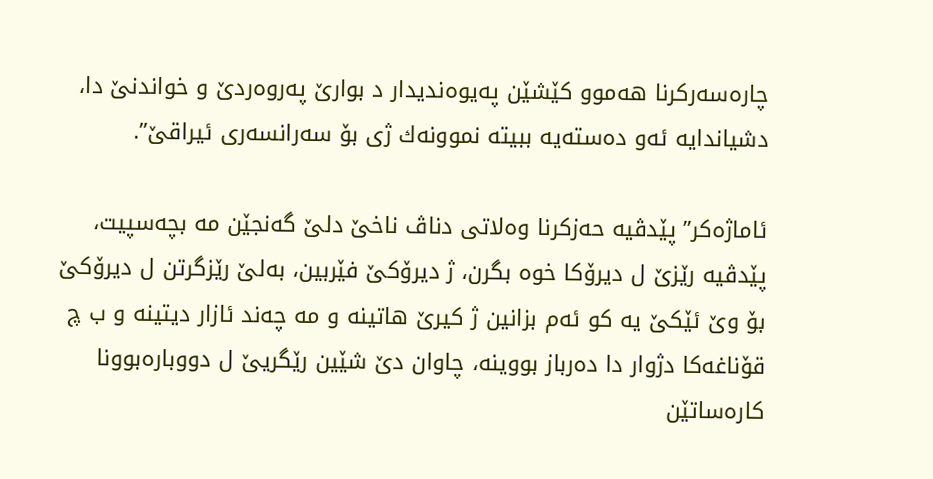چاره‌سه‌ركرنا هه‌موو كێشێن په‌یوه‌ندیدار د بوارێ په‌روه‌ردێ و خواندنێ دا، دشیاندایه‌ ئه‌و ده‌سته‌یه‌ ببیته‌ نموونه‌ك ژی بۆ سه‌رانسه‌ری ئیراقێ”.

ئاماژه‌كر” پێدڤیه‌ حه‌زكرنا وه‌لاتی دناڤ ناخێ دلێ گه‌نجێن مه‌ بچه‌سپیت، پێدڤیه‌ رێزێ ل دیرۆكا خوه‌ بگرن، ژ دیرۆكێ فێربین، به‌لێ رێزگرتن ل دیرۆكێ بۆ وێ ئێكێ یه‌ كو ئه‌م بزانین ژ كیرێ هاتینه‌ و مه‌ چه‌ند ئازار دیتینه‌ و ب چ قۆناغه‌كا دژوار دا ده‌رباز بووینه‌، چاوان دێ شێین رێگریێ ل دووباره‌بوونا كاره‌ساتێن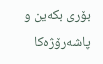بۆری بكه‌ین و پاشه‌رۆژه‌كا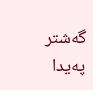گه‌شتر په‌یدا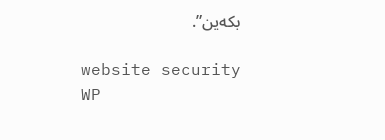بكه‌ین”.

website security
WP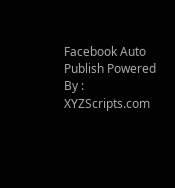Facebook Auto Publish Powered By : XYZScripts.com